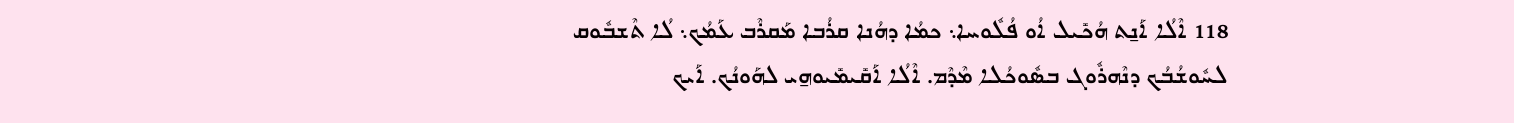118 ܐܶܠܳܐ ܐܰܢ̱ܬ ܗܳܟܺܝܠ ܐܳܘ ܦܳܠܽܘܚܐ܆ ܟܡܳܐ ܕܗܳܢܐ ܩܪܳܒܐ ܡܰܩܪܶܒ ܥܰܡܳܟ܆ ܠܳܐ ܬܶܫܒܽܘܩ ܠܚܽܘܫܳܒܳܟ ܕܢܶܗܪܽܘܓ ܒܣܽܘܟܳܠܐ ܡܶܕܶܡ. ܐܶܠܳܐ ܐܰܩܺܝܡܺܝܘܗ̱ܝ ܠܗܰܘܢܳܟ. ܐܰܝܟ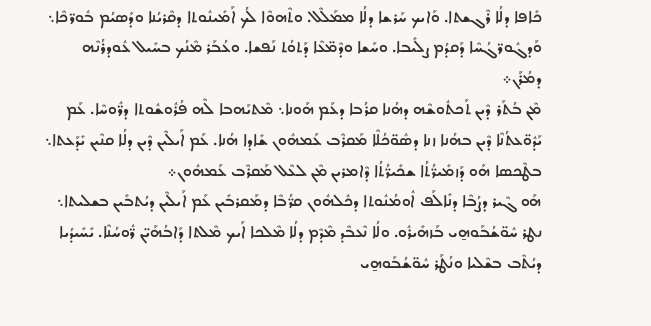ܟܺܐܦܐ ܕܠܳܐ ܪܶܓܫܬܐ. ܘܰܐܝܟ ܚܰܪܫܐ ܕܠܳܐ ܡܡܰܠܶܠ. ܘܬܶܗܘܶܐ ܠܳܟ ܐܰܡܺܝܢܽܘܬܐ ܕܩܶܪܝܳܢܐ ܘܕܰܣܝܳܡ ܒܽܘܪ̈ܟܶܐ܆ ܘܰܕܓܽܘܪ̈ܓܳܚܶܐ ܕܰܩܕܳܡ ܨܠܺܝܒܐ. ܘܚܰܫܐ ܘܕܶܡ̈ܥܶܐ ܕܰܬܘܳܬ ܢܰܦܫܐ. ܘܥܳܒܰܪ ܡܶܢܳܟ ܒܚܺܝܠ ܥܽܘܕܪܳܢܶܗ ܕܡܳܪܰܢ܀
ܡܶܢ ܒܳܬܰܪ ܕܶܝܢ ܬܰܟܬܽܘܫܶܗ ܕܗܳܢܐ ܩܪܳܒܐ ܕܥܰܡ ܗܰܘܢܐ܆ ܡܶܬܝܰܗܒܐ ܠܶܗ ܦܳܪܽܘܫܽܘܬܐ ܕܪ̈ܽܘܚܶܐ. ܥܰܡ ܝܰܕܽܘ̈ܥܬܳܢܶܐ ܕܶܝܢ ܒܗܳܢܐ ܙܢܐ ܕܣܽܘ̈ܟܳܠܶܐ ܡܰܩܪܶܒ ܥܰܡܗܽܘܢ ܫܺܐܕܐ ܗܳܢܐ. ܥܰܡ ܐܰܝܠܶܝܢ ܕܶܝܢ ܕܠܳܐ ܩܢܶܝܢ ܝܺܕܰܥܬܐ܆ ܒܛܶܟܣܐ ܗܰܘ ܕܰܙܡܺܝܪ̈ܳܬܳܐ ܫܟܺܝܪ̈ܳܬܳܐ ܕܶܐܡܪܝܢ ܡܶܢ ܠܥܶܠ ܡܰܩܪܶܒ ܥܰܡܗܽܘܢ܀
ܗܰܘ ܓܶܝܪ ܕܨܳܒܶܐ ܕܢܺܐܠܰܦ ܐܽܘܡܳܢܽܘܬܐ ܕܟܽܠܗܽܘܢ ܩܪ̈ܳܒܶܐ ܕܡܰܩܪܒܺܝܢ ܥܰܡ ܐܰܝܠܶܝܢ ܕܝܳܬܒܺܝܢ ܒܫܠܝܬܐ܆ ܢܛܪ ܚܽܘ̈ܫܳܒܰܘܗ̱ܝ ܒܰܙܗܺܝܪܽܘ. ܘܠܳܐ ܢܶܥܒܶܕ ܡܶܕܶܡ ܕܠܳܐ ܡܶܠܟܐ ܐܰܝܟ ܡܶܠܬܐ ܕܰܐܒܳܗܰܝ̈ܢ ܪ̈ܽܘܚܳܢܶܐ. ܝܺܚܺܝܕܳܝܐ ܕܝܳܬܶܒ ܒܫܶܠܝܐ ܘܢܳܛܰܪ ܚܽܘ̈ܫܳܒܰܘܗ̱ܝ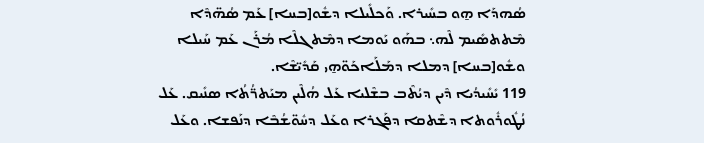ܣܳܗܕܰܐ ܗ̱ܘ ܒܚܺܝܪܐ. ܘܰܟܠܺܝܠܐ ܕܫܽܘ[ܒܚܐ] ܥܰܡ ܣܳܗ̈ܕܶܐ ܡܶܬܬܣܺܝܡ ܠܶܗ܆ ܒܗܰܘ ܝܰܘܡܐ ܕܡܶܬܓܠܶܐ ܡܳܪܰܢ ܥܰܡ ܚܰܝܠܐ ܘܫܽܘ[ܒܚܐ] ܕܡܠܐ ܕܡܰܠܰܐܟܰܘ̈ܗ̱ܝ ܩܰܕܺܝ̈ܫܶܐ.
119 ܝܺܚܺܝܕܳܝܐ ܕܶܝܢ ܕܝܳܬܶܒ ܒܫܶܠܝܐ ܥܰܠ ܗܳܠܶܝܢ ܡܝܰܬܪ̈ܳܬܳܐ ܣܢܺܝܩ. ܥܰܠ ܢܳܛܽܘܪܽܘܬܐ ܕܫܶܬܩܐ ܕܦܰܓܪܐ ܘܥܰܠ ܕܚܽܘ̈ܫܳܒܶܐ ܕܢܰܦܫܐ. ܘܥܰܠ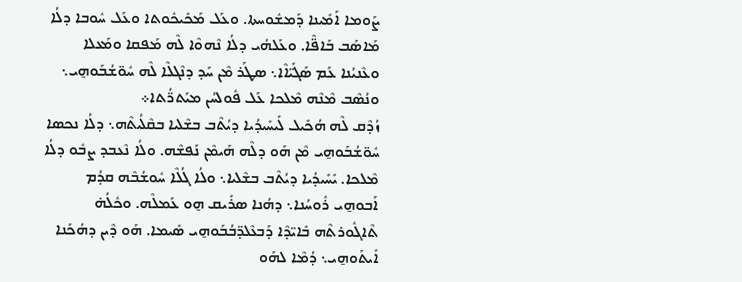ܨܰܘܡܐ ܐܰܡܺܝܢܐ ܕܰܡܫܽܘܚܬܐ. ܘܥܰܠ ܡܰܟܺܝܟܽܘܬܐ ܘܥܰܠ ܚܽܘܒܐ ܕܠܳܐ ܡܰܐܣܰܒ ܒܰܐܦ̈ܶܐ. ܘܥܰܠܗܳܝ ܕܠܳܐ ܢܶܗܘܶܐ ܠܶܗ ܡܰܦܩܐ ܘܡܰܥܠܐ ܘܥܶܢܝܳܢܐ ܥܰܡ ܣܰܓܺܝ̈ܐܶܐ܆ ܣܛܰܪ ܡܶܢ ܚܰܕ ܕܢܶܓܠܶܐ ܠܶܗ ܚܽܘ̈ܫܳܒܰܘܗ̱ܝ܆ ܘܢܳܣܶܒ ܡܶܢܶܗ ܡܶܠܟܐ ܥܰܠ ܦܽܘܠܚܳܢ ܡܝܰܬܪ̈ܳܬܐ܀
ܙܳܕܶܩ ܠܶܗ ܗܳܟܺܝܠ ܠܺܝܚܺܝܕܳܝܐ ܕܝܳܬܶܒ ܒܫܶܠܝܐ ܒܩܶܠܳܝܬܶܗ܆ ܕܠܳܐ ܢܟܣܐ ܚܽܘ̈ܫܳܒܰܘܗ̱ܝ ܡܶܢ ܗܰܘ ܕܠܶܗ ܗܰܝܡܶܢ ܢܰܦܫܶܗ. ܘܠܳܐ ܢܶܥܒܕ ܨܒܽܘ ܕܠܳܐ ܡܶܠܟܐ. ܝܺܚܺܝܕܳܝܐ ܕܝܳܬܶܒ ܒܫܶܠܝܐ܆ ܘܠܳܐ ܓܳܠܶܐ ܚܽܘܫܳܒܶܗ ܩܕܳܡ ܐܰܒܘܗ̱ܝ ܪܽܘܚܳܢܐ܆ ܕܗܳܢܐ ܣܪܺܝܩ ܗ̱ܘ ܥܰܡܠܶܗ. ܘܟܽܠܳܗ̇ ܬܶܐܓܽܘܪܬܶܗ ܒܺܐܝ̈ܕܶܐ ܕܰܒܥܶܠܕ̈ܒܳܒܰܘܗ̱ܝ ܣܺܝܡܐ. ܗܰܘ ܕܶܝܢ ܕܗܳܟܰܢܐ ܐܺܝܬܰܘܗ̱ܝ܆ ܕܳܡܶܐ ܠܗܰܘ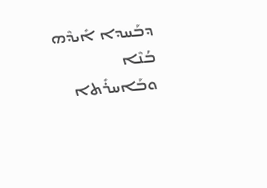ܕܒܰܚܕܐ ܐܺܝܕܶܗ ܒܳܢܶܐ ܘܒܰܐܚܪܺܬܐ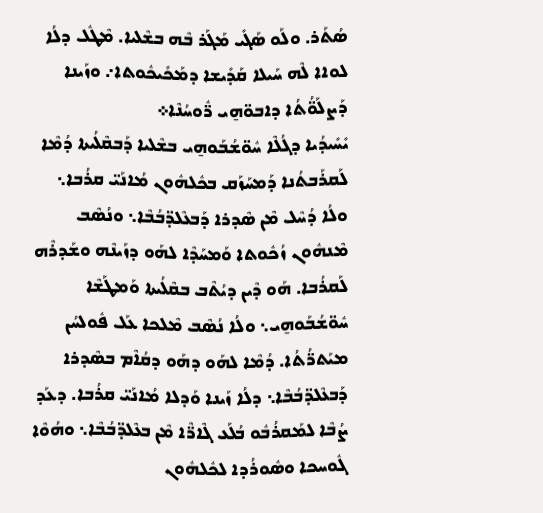ܣܳܬܰܪ. ܘܠܰܘ ܣܰܓܺܝ ܡܰܓܰܪ ܒܶܗ ܒܫܶܠܝܐ. ܡܶܛܽܠ ܕܠܳܐ ܠܘܐܐ ܠܶܗ ܚܰܝܠܐ ܩܰܕܺܝܫܐ ܕܡܰܟܺܝܟܽܘܬܐ܇ ܘܙܰܝܢܐ ܕܰܨܠܰܘ̈ܳܬܳܐ ܕܐܒܘ̈ܗ̱ܝ ܪ̈ܽܘܚܳܢܶܐ܀
ܝܺܚܺܝܕܳܝܐ ܕܓܳܠܶܐ ܚܽܘ̈ܫܳܒܰܘܗ̱ܝ ܒܫܶܠܝܐ ܕܰܒܩܶܠܳܝܬܐ ܕܳܡܶܐ ܠܰܩܪܰܒܬܳܢܐ ܕܰܡܚܰܙܰܩ ܒܟܽܠܗܽܘܢ ܡܳܐܢܰܝ̈ ܩܪܳܒܐ܆ ܘܠܳܐ ܕܳܚܶܠ ܡܶܢ ܣܶܕܪܐ ܕܰܒܥܶܠܕ̈ܒܳܒܶܐ܆ ܘܢܳܣܶܒ ܡܶܢܗܽܘܢ ܙܳܟܽܘܬܐ ܘܰܡܚܰܕܶܐ ܠܗܰܘ ܕܙܰܝܢܶܗ ܘܫܰܕܪܶܗ ܠܰܩܪܳܒܐ. ܗܰܘ ܕܶܝܢ ܕܝܳܬܶܒ ܒܩܶܠܳܝܬܐ ܘܰܡܛܰܫܶܐ ܚܽܘ̈ܫܳܒܰܘܗ̱ܝ܆ ܘܠܳܐ ܢܳܣܶܒ ܡܶܠܟܐ ܥܰܠ ܦܽܘܠܚܳܢ ܡܝܰܬܪ̈ܳܬܳܐ. ܕܳܡܶܐ ܠܗܰܘ ܕܗܰܘ ܕܩܳܐܶܡ ܒܣܶܕܪܐ ܕܰܒܥܶܠܕ̈ܒܳܒܶܐ܆ ܕܠܳܐ ܙܰܝܢܐ ܘܰܕܠܐ ܡܳܐܢܰܝ̈ ܩܪܳܒܐ. ܕܥܰܕ ܨܳܒܶܐ ܠܡܰܩܪܳܒܽܘ ܒܳܠܰܥ ܓܶܐܪ̈ܶܐ ܡܶܢ ܒܥܶܠܕ̈ܒܳܒܶܐ܆ ܘܗܳܘܶܐ ܓܽܘܚܟܐ ܘܣܽܘܪܳܕܐ ܠܟܽܠܗܽܘܢ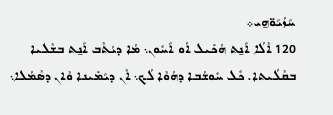ܚܰܙܳܝܰܘ̈ܗ̱ܝ܀
120 ܐܶܠܳܐ ܐܰܢ̱ܬ ܗܳܟܺܝܠ ܐܳܘ ܐܰܚܽܘܢ܆ ܡܳܐ ܕܝܳܬܶܒ ܐܰܢ̱ܬ ܒܫܶܠܝܐ ܒܩܶܠܳܝܬܐ. ܟܽܠ ܚܽܘܫܳܒܐ ܕܗܳܘܶܐ ܠܳܟ܆ ܐܶܢ ܕܝܰܡܺܝܢܐ ܘܶܐܢ ܕܣܶܡܳܠܐ܆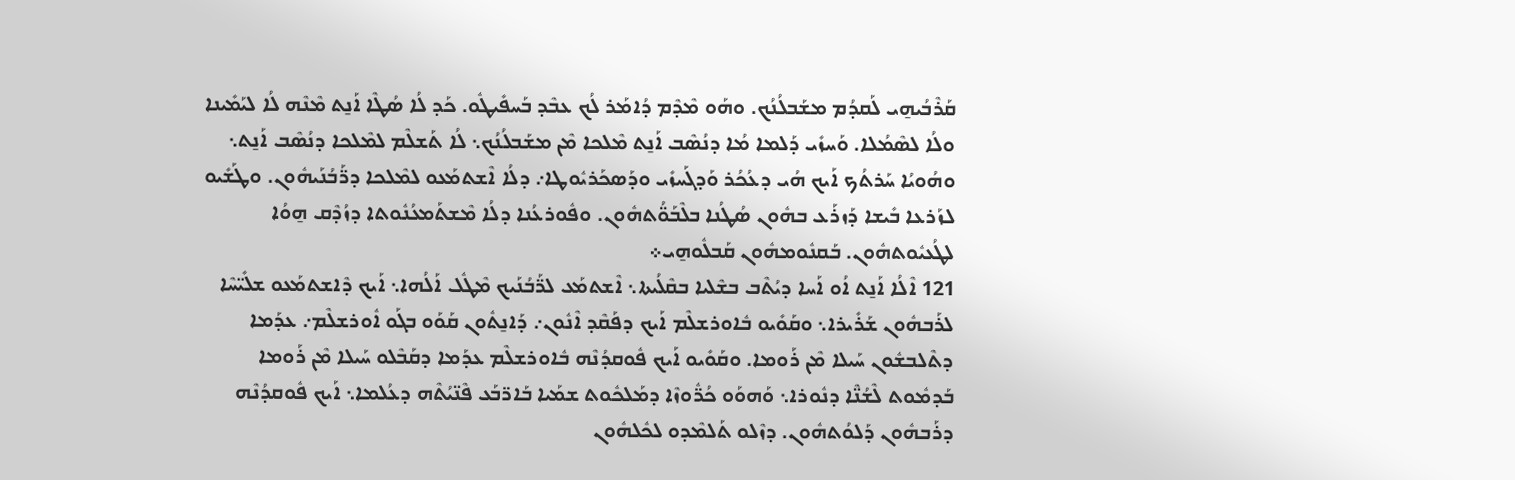ܩܰܪܶܒܳܝܗ̱ܝ ܠܰܩܕܳܡ ܡܫܰܒܠܳܢܳܟ. ܘܗܰܘ ܡܶܕܶܡ ܕܳܐܡܰܪ ܠܳܟ ܥܒܶܕ ܒܰܚܦܺܝܛܽܘ. ܟܰܕ ܠܳܐ ܣܳܛܶܐ ܐܰܢ̱ܬ ܡܶܢܶܗ ܠܳܐ ܠܝܰܡܺܝܢܐ ܘܠܳܐ ܠܣܶܡܳܠܐ. ܘܰܚܙܺܝ ܕܰܠܡܐ ܡܳܐ ܕܢܳܣܶܒ ܐܰܢ̱ܬ ܡܶܠܟܐ ܡܶܢ ܡܫܰܒܠܳܢܳܟ܆ ܠܳܐ ܬܰܫܠܶܡ ܠܡܶܠܟܐ ܕܢܳܣܶܒ ܐܰܢ̱ܬ܆ ܘܗܳܘܝܳܐ ܚܰܪܬܳܟ ܐܰܝܟ ܗܳܝ ܕܥܳܟܳܪ ܘܰܕܓܰܚܙܺܝ ܘܕܰܣܟܰܪܝܽܘܛܐ܇ ܕܠܳܐ ܐܶܫܬܡܰܥܘ ܠܡܶܠܟܐ ܕܪ̈ܰܒܳܢܰܝܗܽܘܢ. ܘܛܰܫܺܝܘ ܠܙܰܪܥܐ ܒܺܝܫܐ ܕܰܙܪܰܥ ܒܗܽܘܢ ܣܳܛܳܢܐ ܒܠܶܒܰܘ̈ܳܬܗܽܘܢ. ܘܦܽܘܪܥܳܢܐ ܕܠܳܐ ܡܶܫܬܰܡܥܳܢܽܘܬܐ ܕܙܳܕܶܩ ܗ̱ܘܳܐ ܠܛܳܥܝܽܘܬܗܽܘܢ. ܒܰܩܢܽܘܡܗܽܘܢ ܩܰܒܠܽܘܗ̱ܝ܀
121 ܐܶܠܳܐ ܐܰܢ̱ܬ ܐܳܘ ܐܰܚܐ ܕܝܳܬܶܒ ܒܫܶܠܝܐ ܒܩܶܠܳܝܬܐ܆ ܐܶܫܬܡܰܥ ܠܪ̈ܰܒܳܢܰܝܟ ܡܶܛܽܠ ܐܰܠܳܗܐ܆ ܐܰܝܟ ܕܶܐܫܬܡܰܥܘ ܫܠܺܝ̈ܚܶܐ ܠܪܰܒܗܽܘܢ ܫܰܪܺܝܪܐ܆ ܘܩܰܘܺܝܘ ܒܽܐܘܪܫܠܶܡ ܐܰܝܟ ܕܦܰܩܶܕ ܐܶܢܽܘܢ܇ ܕܰܐܢ̱ܬܽܘܢ ܩܰܘܰܘ ܒܓܰܘ ܐܽܘܪܫܠܶܡ܇ ܥܕܰܡܐ ܕܬܶܠܒܫܽܘܢ ܚܰܝܠܐ ܡܶܢ ܪܰܘܡܐ. ܘܩܰܘܺܝܘ ܐܰܝܟ ܦܽܘܩܕܳܢܶܗ ܒܽܐܘܪܫܠܶܡ ܥܕܰܡܐ ܕܩܰܒܶܠܘ ܚܰܝܠܐ ܡܶܢ ܪܰܘܡܐ ܒܰܕܡܽܘܬ ܠܶܫܳܢ̈ܶܐ ܕܢܽܘܪܐ܆ ܘܰܗܘܰܘ ܟܳܪ̈ܽܘܙܶܐ ܕܡܰܠܟܽܘܬ ܫܡܰܝܐ ܒܰܐܪ̈ܒܰܥ ܦܶܢ̈ܝܳܬܶܗ ܕܥܳܠܡܐ܆ ܐܰܝܟ ܦܽܘܩܕܳܢܶܗ ܕܪܰܒܗܽܘܢ ܕܰܠܘܳܬܗܽܘܢ. ܕܙܶܠܘ ܬܰܠܡܶܕܘ ܠܟܽܠܗܽܘܢ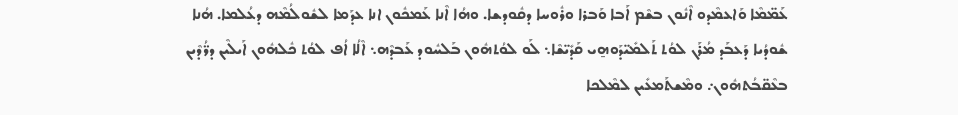ܥܰܡ̈ܡܶܐ ܘܰܐܥܡܶܕܘ ܐܶܢܽܘܢ ܒܫܶܡ ܐܰܒܐ ܘܰܒܪܐ ܘܪܽܘܚܐ ܕܩܽܘܕܫܐ. ܘܗܳܐ ܐܶܢܐ ܥܰܡܟܽܘܢ ܐܢܐ ܥܕܰܡܐ ܠܫܽܘܠܳܡܶܗ ܕܥܳܠܡܐ. ܗܳܢܐ ܫܽܘܕܳܝܐ ܕܰܥܒܰܕ ܡܳܪܰܢ ܠܘܳܬ ܬܰܠܡܺܝ̈ܕܰܘܗ̱ܝ ܩܰܕܺܝ̈ܫܶܐ܆ ܠܰܘ ܠܘܳܬܗܽܘܢ ܒܰܠܚܽܘܕ ܥܰܒܕܶܗ܆ ܐܶܠܳܐ ܐܳܦ ܠܘܳܬ ܟܽܠܗܽܘܢ ܐܰܝܠܶܝܢ ܕܪ̈ܳܕܶܝܢ ܒܥܶܩ̈ܒܳܬܗܽܘܢ܇ ܘܡܶܫܬܰܡܥܺܝܢ ܠܡܶܠܟܐ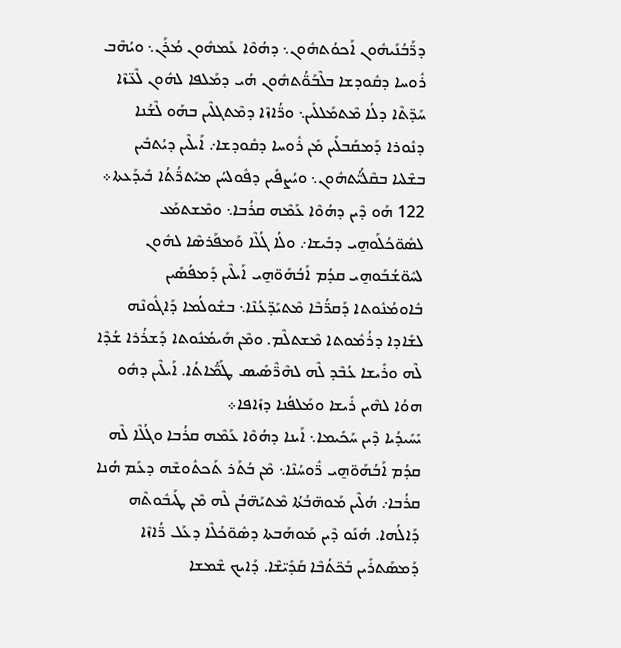ܕܪ̈ܰܒܳܢܰܝܗܽܘܢ ܐܰܟܘܳܬܗܽܘܢ܆ ܕܗܳܘܶܐ ܥܰܡܗܽܘܢ ܡܳܪܰܢ܆ ܘܝܳܗܶܒ ܪܽܘܚܐ ܕܩܽܘܕܫܐ ܒܠܶܒܰܘ̈ܳܬܗܽܘܢ ܗܳܝ ܕܡܰܠܦܐ ܠܗܽܘܢ ܠܶܥ̈ܙܶܐ ܚܰܕ̈ܬܶܐ ܕܠܳܐ ܡܶܬܡܰܠܠܺܝܢ܆ ܘܪ̈ܳܐܙܶܐ ܕܡܶܬܓܠܶܝܢ ܒܗܰܘ ܠܶܫܳܢܐ ܕܢܽܘܪܐ ܕܰܡܩܰܒܠܺܝܢ ܡܺܢ ܪܽܘܚܐ ܕܩܽܘܕܫܐ܇ ܐܰܝܠܶܝܢ ܕܝܳܬܒܺܝܢ ܒܫܶܠܝܐ ܒܩܶܠܳܝ̈ܳܬܗܽܘܢ܆ ܘܝܳܨܦܺܝܢ ܕܦܽܘܠܚܳܢ ܡܝܰܬܪ̈ܳܬܳܐ ܒܺܝܕܰܥܬܐ܀
122 ܗܰܘ ܕܶܝܢ ܕܗܳܘܶܐ ܥܰܡܶܗ ܩܪܳܒܐ܆ ܘܡܶܫܬܡܰܥ ܠܣܽܘ̈ܟܳܠܰܘܗ̱ܝ ܕܒܺܝܫܐ܇ ܘܠܳܐ ܓܳܠܶܐ ܘܰܡܦܰܪܣܶܐ ܠܗܽܘܢ ܠܚܽܘ̈ܫܳܒܰܘܗ̱ܝ ܩܕܳܡ ܐܰܒܳܗܰܘ̈ܗ̱ܝ ܐܰܝܠܶܝܢ ܕܰܡܦܳܣܺܝܢ ܒܽܐܘܡܳܢܽܘܬܐ ܕܰܩܪ̈ܳܒܶܐ ܡܶܬܝܰܕ̈ܥܳܢܶܐ܆ ܒܫܽܘܠܳܡܐ ܕܰܐܓܽܘܢܶܗ ܠܫܺܐܕܐ ܕܪܳܡܽܘܬܐ ܡܶܫܬܠܶܡ. ܘܡܶܢ ܗܰܝܡܳܢܽܘܬܐ ܕܰܫܪܳܪܐ ܫܳܕܶܐ ܠܶܗ ܘܪܺܝܫܐ ܥܳܒܶܕ ܠܶܗ ܠܗܶܪ̈ܶܣܺܝܣ ܛܰܡ̈ܳܐܬܳܐ. ܐܰܝܠܶܝܢ ܕܗܽܘ ܗܘܳܐ ܠܗܶܝܢ ܪܺܝܫܐ ܘܡܰܠܦܳܢܐ ܕܙܺܐܦܐ܀
ܝܺܚܺܝܕܳܝܐ ܕܶܝܢ ܚܰܟܺܝܡܐ܆ ܐܰܝܢܐ ܕܗܳܘܶܐ ܥܰܡܶܗ ܩܪܳܒܐ ܘܓܳܠܶܐ ܠܶܗ ܩܕܳܡ ܐܰܒܳܗܰܘ̈ܗ̱ܝ ܪ̈ܽܘܚܳܢܶܐ܆ ܡܶܢ ܒܳܬܰܪ ܬܰܟܬܽܘܫܶܗ ܕܥܰܡ ܗܳܢܐ ܩܪܳܒܐ܇ ܗܳܠܶܝܢ ܡܰܘܗ̈ܒܳܬܳܐ ܡܶܬܝܰܗ̈ܒܳܢ ܠܶܗ ܡܶܢ ܛܰܝܒܽܘܬܶܗ ܕܰܐܠܳܗܐ. ܗܳܢܰܘ ܕܶܝܢ ܡܰܘܗܰܒܬܐ ܕܣܽܘ̈ܟܳܠܶܐ ܕܥܰܠ ܪ̈ܳܐܙܶܐ ܕܰܡܣܰܬܪܺܝܢ ܒܰܟ̈ܬܳܒܶܐ ܩܰܕܺܝ̈ܫܶܐ. ܕܰܐܝܟ ܫܶܡܫܐ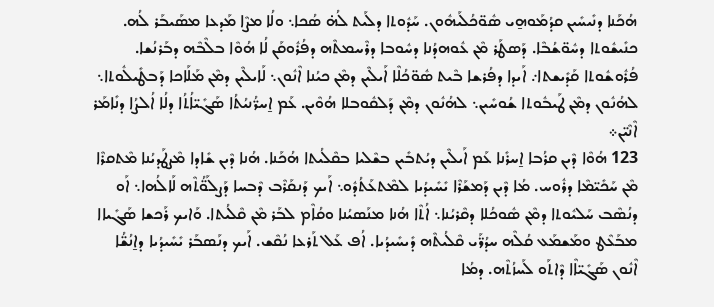ܗܳܟܰܢܐ ܕܢܺܝܚܺܝܢ ܩܕܳܡܰܘܗ̱ܝ ܣܽܘ̈ܟܳܠܰܝܗܽܘܢ. ܚܰܕܽܘܬܐ ܕܠܰܝܬ ܠܳܗ̇ ܣܳܟܐ܆ ܘܠܳܐ ܡܨܶܐ ܡܰܕܥܐ ܡܣܰܝܒܰܪ ܠܳܗ. ܟܢܺܝܫܽܘܬܐ ܕܚܽܘ̈ܫܳܒܶܐ. ܕܰܣܛܰܪ ܡܶܢ ܥܽܘܗܕܳܢܐ ܕܚܽܘܒܐ ܕܪܶܚܡܬܶܗ ܕܦܳܪܽܘܩܰܢ ܠܳܐ ܗܳܘܶܐ ܒܠܶܒܶܗ ܕܒܰܪܢܳܫܐ. ܦܳܪܽܘܫܽܘܬܐ ܩܰܕܺܝܫܬܐ܇ ܐܰܝܕܐ ܕܦܳܪܫܐ ܒܶܝܬ ܣܽܘ̈ܟܳܠܶܐ ܐܰܝܠܶܝܢ ܕܡܶܢ ܟܝܳܢܐ ܐܶܢܽܘܢ܆ ܠܰܐܝܠܶܝܢ ܕܡܶܢ ܡܰܠܰܐܟܐ ܕܰܒܛܺܝܠܽܘܬܐ܆ ܠܗܳܢܽܘܢ ܕܡܶܢ ܛܰܝܒܽܘܬܐ ܫܳܘܚܺܝܢ܆ ܠܗܳܢܽܘܢ ܕܡܶܢ ܕܰܠܩܽܘܒܠܐ ܗܳܘܶܝܢ. ܥܰܡ ܐ̱ܚܪ̈ܳܢܝܳܬܳܐ ܣܰܓܺܝ̈ܐܳܬܳܐ ܕܠܳܐ ܐܳܠܨܳܐ ܕܢܺܐܡܰܪ ܐܶܢܶܝ̈ܢ܀
123 ܗܳܘܶܐ ܕܶܝܢ ܩܪܳܒܐ ܐ̱ܚܪܺܢܐ ܥܰܡ ܐܰܝܠܶܝܢ ܕܝܳܬܒܺܝܢ ܒܫܶܠܝܐ ܒܩܶܠܳܝܬܐ ܗܳܟܰܢܐ. ܗܳܢܐ ܕܶܝܢ ܫܺܐܕܐ ܡܶܨܛܰܕܝܳܢܐ ܡܶܬܩܪܶܐ ܡܶܢ ܚܰܟܺܝ̈ܡܶܐ ܕܪܽܘܚ. ܡܳܐ ܕܶܝܢ ܕܰܡܫܰܪܶܐ ܝܺܚܺܝܕܳܝܐ ܠܡܶܬܥܰܬܳܕܽܘ܆ ܐܰܝܟ ܕܰܢܩܰܪܶܒ ܕܶܒܚܐ ܕܰܨܠܰܘ̈ܳܬܶܗ ܠܰܐܠܳܗܐ܆ ܐܰܘ ܕܢܳܣܶܒ ܚܰܠܝܽܘܬܐ ܕܡܶܢ ܣܽܘܟܳܠܐ ܕܩܶܪܝܳܢܐ܆ ܐܳܬܶܐ ܗܳܢܐ ܡܢܰܣܝܳܢܐ ܘܩܳܐܶܡ ܠܒܰܪ ܡܶܢ ܩܶܠܳܝܬܐ. ܘܰܐܝܟ ܪܰܟܫܐ ܣܰܓܺܝܐܐ ܡܒܰܥܶܛ ܘܡܰܫܡܰܥ ܩܳܠܶܗ ܚܕܳܪ̈ܰܝ ܩܶܠܳܝܬܶܗ ܕܺܝܚܺܝܕܳܝܐ. ܐܳܦ ܥܰܠ ܬܰܪܥܐ ܢܳܩܶܫ. ܐܰܝܟ ܕܢܰܣܒܰܪ ܝܺܚܺܝܕܳܝܐ ܕܐ̱ܢܳܫ̈ܳܐ ܐܶܢܽܘܢ ܣܰܓܺܝ̈ܐܶܐ ܕܶܐܬܰܘ ܠܰܚܙܳܬܶܗ. ܕܡܳܐ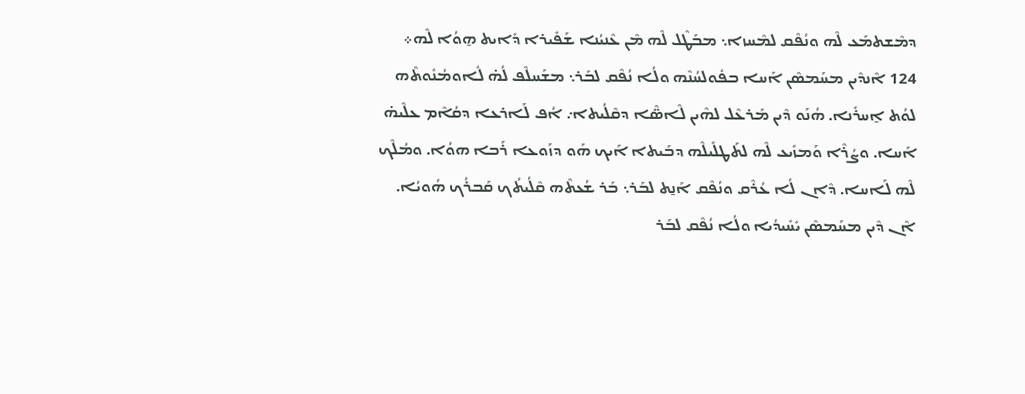ܕܡܶܫܬܡܰܥ ܠܶܗ ܘܢܳܦܶܩ ܠܡܶܚܙܐ܆ ܡܒܰܛܶܠ ܠܶܗ ܡܶܢ ܥܶܢܝܳܢܐ ܫܰܦܺܝܪܐ ܕܺܐܝܬ ܗ̱ܘܳܐ ܠܶܗ܀
124 ܐܶܢܕܶܝܢ ܡܚܰܡܣܶܢ ܐܰܚܐ ܒܦܽܘܠܚܳܢܶܗ ܘܠܳܐ ܢܳܦܶܩ ܠܒܰܪ܆ ܡܫܰܚܠܶܦ ܠܳܗ̇ ܠܽܐܘܡܳܢܽܘܬܶܗ ܠܘܳܬ ܐ̱ܚܪܺܢܐ. ܗܳܢܰܘ ܕܶܝܢ ܡܰܪܥܶܠ ܠܗܶܝܢ ܠܶܐܣ̈ܶܐ ܕܩܶܠܳܝܬܐ܇ ܐܳܦ ܠܰܐܪܥܐ ܕܩܳܐܶܡ ܥܠܶܝܗ̇ ܐܰܚܐ. ܘܨܳܪܶܐ ܘܰܡܙܺܝܥ ܠܶܗ ܠܬܰܛܠܺܝܠܶܗ ܕܒܰܝܬܐ ܐܰܝܟ ܗܰܘ ܕܙܰܘܥܐ ܪܰܒܐ ܗܘܳܐ. ܘܡܳܠܶܟ ܠܶܗ ܠܰܐܚܐ. ܕܶܐܢ ܠܳܐ ܥܳܪܶܩ ܘܢܳܦܶܩ ܐܰܢ̱ܬ ܠܒܰܪ܆ ܒܰܪ ܫܳܥܬܶܗ ܩܶܠܳܝܬܳܟ ܩܰܒܪܳܟ ܗܳܘܝܳܐ.
ܐܶܢ ܕܶܝܢ ܡܚܰܡܣܶܢ ܝܺܚܺܝܕܳܝܐ ܘܠܳܐ ܢܳܦܶܩ ܠܒܰܪ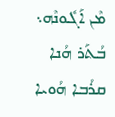ܡܶܢ ܐܰܓܽܘܢܶܗ܆ ܒܳܬܰܪ ܗܳܢܐ ܩܪܳܒܐ ܗܳܘܝܐ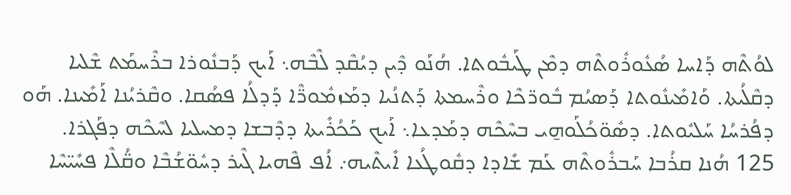ܠܘܳܬܶܗ ܕܰܐܚܐ ܣܳܥܽܘܪܽܘܬܶܗ ܕܡܶܢ ܛܰܝܒܽܘܬܐ. ܗܳܢܰܘ ܕܶܝܢ ܕܝܳܩܶܕ ܠܶܒܶܗ܆ ܐܰܝܟ ܕܰܒܢܽܘܪܐ ܒܪܶܚܡܰܬ ܫܶܠܝܐ ܕܩܶܠܳܝܬܐ. ܘܰܐܡܺܝܢܽܘܬܐ ܕܰܣܝܳܡ ܒܽܘܪ̈ܟܶܐ ܘܪܶܚܡܬܐ ܕܰܬܢܳܝܐ ܕܡܰܙܡܽܘܪ̈ܶܐ ܕܰܕܠܳܐ ܦܣܳܩܐ. ܘܩܶܪܝܳܢܐ ܐܰܡܺܝܢܐ. ܗܰܘ ܕܦܳܪܚܳܐ ܚܰܠܝܽܘܬܐ. ܕܣܽܘ̈ܟܳܠܰܘܗ̱ܝ ܒܚܶܟܶܗ ܕܡܰܕܥܐ܆ ܐܰܝܟ ܟܰܟܳܪܺܝܬܐ ܕܕܶܒܫܐ ܕܡܚܠܝܐ ܠܚܶܟܶܗ ܕܦܰܓܪܐ.
125 ܗܳܢܐ ܩܪܳܒܐ ܚܰܒܪܽܘܬܶܗ ܥܰܡ ܫܺܐܕܐ ܕܩܽܘܛܳܥܐ ܐܺܝܬܶܝܗ܇ ܐܳܦ ܦܶܗܝܐ ܓܶܝܪ ܕܚܽܘ̈ܫܳܒܶܐ ܘܩ̈ܳܠܶܐ ܦܚܺܝ̈ܚܶܐ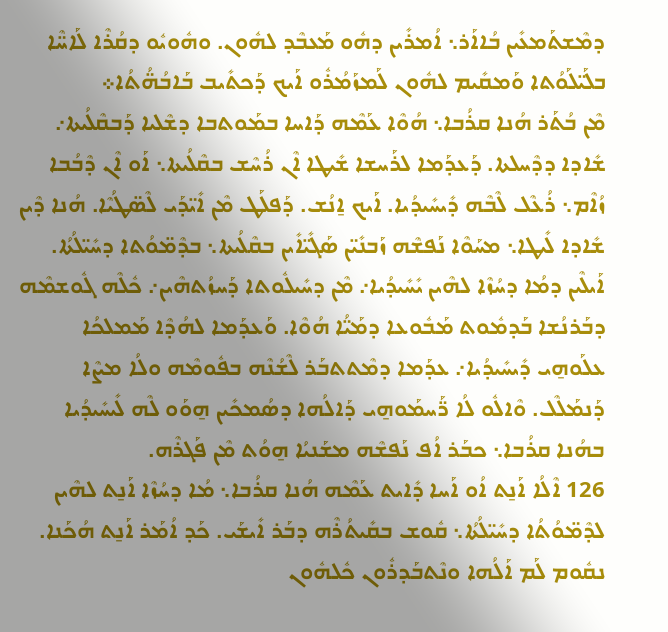ܕܡܶܫܬܰܡܥܺܝܢ ܒܳܐܐܰܪ܆ ܐܳܡܪܺܝܢ ܕܗܽܘ ܡܰܥܒܶܕ ܠܗܽܘܢ. ܘܗܽܘܝܽܘ ܕܩܳܪܶܐ ܠܰܐܚ̈ܶܐ ܒܠܰܝ̈ܠܰܘܳܬܐ ܘܰܡܩܺܝܡ ܠܗܽܘܢ ܠܰܡܙܰܡܳܪܽܘ ܐܰܝܟ ܕܰܟܬܺܝܒ ܒܰܐܒܳܗ̈ܳܬܳܐ܀
ܡܶܢ ܒܳܬܰܪ ܗܳܢܐ ܩܪܳܒܐ܆ ܗܳܘܶܐ ܥܰܡܶܗ ܕܰܐܚܐ ܒܡܰܘܬܒܐ ܕܫܶܠܝܐ ܕܰܒܩܶܠܳܝܬܐ܇ ܫܺܐܕܐ ܕܕܶܚܠܬܐ. ܕܰܥܕܰܡܐ ܠܪܰܚܫܐ ܫܺܝܛܐ ܐܶܢ ܪܳܚܶܫ ܒܩܶܠܳܝܬܐ܆ ܐܰܘ ܐܶܢ ܕܶܒܳܒܐ ܙܳܐܶܡ܆ ܪܳܥܶܠ ܠܶܒܶܗ ܕܺܝܚܺܝܕܳܝܐ. ܐܰܝܟ ܐ̱ܢܳܫ. ܕܰܦܠܰܛ ܡܶܢ ܐܺܝ̈ܕܰܝ ܠܶܣ̈ܛܳܝܶܐ. ܗܳܢܐ ܕܶܝܢ ܫܺܐܕܐ ܠܺܝܛܐ܆ ܡܚܰܘܶܐ ܢܰܦܫܶܗ ܙܰܒܢܺܝ̈ܢ ܣܰܓܺܝ̈ܐܺܝܢ ܒܩܶܠܳܝܬܐ܆ ܒܕܶܡ̈ܘܳܬܐ ܕܚܺܝ̈ܠܳܬܳܐ. ܐܰܝܠܶܝܢ ܕܡܳܐ ܕܚܳܙܶܐ ܠܗܶܝܢ ܝܺܚܺܝܕܳܝܐ܇ ܡܶܢ ܕܚܺܝܠܽܘܬܐ ܕܰܚܙܳܬܗܶܝܢ܇ ܟܽܠܶܗ ܓܽܘܫܡܶܗ ܕܒܰܪܢܳܫܐ ܒܰܕܡܽܘܬ ܡܰܒܽܘܥܐ ܕܡܰܝ̈ܳܐ ܗܳܘܶܐ. ܘܰܥܕܰܡܐ ܠܗܳܕܶܐ ܡܰܡܠܟܳܐ ܥܠܰܘܗ̱ܝ ܕܺܝܚܺܝܕܳܝܐ܇ ܥܕܰܡܐ ܕܡܶܬܬܒܰܪ ܠܶܫܳܢܶܗ ܒܦܽܘܡܶܗ ܘܠܳܐ ܡܨܶܐ ܕܰܢܡܰܠܶܠ. ܘܶܐܠܽܘ ܠܳܐ ܪ̈ܰܚܡܰܘܗ̱ܝ ܕܰܐܠܳܗܐ ܕܣܳܡܟܺܝܢ ܗ̱ܘܰܘ ܠܶܗ ܠܺܝܚܺܝܕܳܝܐ ܒܗܳܢܐ ܩܪܳܒܐ܆ ܟܒܰܪ ܐܳܦ ܢܰܦܫܶܗ ܡܫܰܢܝܳܐ ܗ̱ܘܳܬ ܡܶܢ ܦܰܓܪܶܗ.
126 ܐܶܠܳܐ ܐܰܢ̱ܬ ܐܳܘ ܐܰܚܐ ܕܺܐܝܬ ܥܰܡܶܗ ܗܳܢܐ ܩܪܳܒܐ܆ ܡܳܐ ܕܚܳܙܶܐ ܐܰܢ̱ܬ ܠܗܶܝܢ ܠܕܶܡ̈ܘܳܬܳܐ ܕܚܺܝ̈ܠܳܬܳܐ܆ ܩܽܘܫ ܒܩܺܝܬܳܪܶܗ ܕܒܰܪ ܐܺܝܫܰܝ. ܟܰܕ ܐܳܡܰܪ ܐܰܢ̱ܬ ܗܳܟܰܢܐ. ܢܩܽܘܡ ܠܰܡ ܐܰܠܳܗܐ ܘܢܶܬܒܰܕܪܽܘܢ ܟܽܠܗܽܘܢ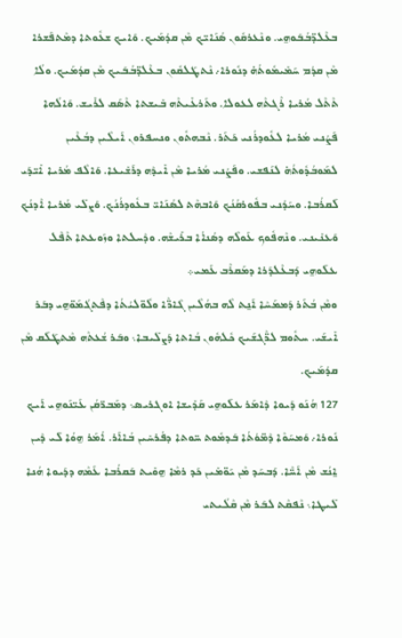ܒܥܶܠܕ̈ܒܳܒܰܘܗ̱ܝ. ܘܢܶܥܪܩܽܘܢ ܣܳܢܰܐܝ̈ܟ ܡܶܢ ܩܕܳܡܰܝܟ. ܘܰܐܝܟ ܫܥܽܘܬܐ ܕܡܶܬܦܰܫܪܐ ܡܶܢ ܩܕܳܡ ܚܰܡܺܝܡܽܘܬܳܗ̇ ܕܢܽܘܪܐ܇ ܢܶܬܛܰܠܩܽܘܢ ܒܥܶܠܕ̈ܒܳܒܰܝܟ ܡܶܢ ܩܕܳܡܰܝܟ. ܘܠܳܐ ܬܶܬܶܠ ܡܳܪܝܐ ܪܶܓܬܶܗ ܠܥܘܠܐ. ܘܬܰܪܥܺܝܬܶܗ ܒܺܝܫܬܐ ܬܶܣܰܩ ܠܪܺܝܫ. ܘܰܐܠܳܗܐ ܦܰܨܳܢܝ ܡܳܪܝܐ ܠܥܽܘܕܪܳܢܝ ܟܰܬܰܪ. ܢܶܒܗܬܽܘܢ ܘܢܚܦܪܘܢ ܐܰܝܠܶܝܢ ܕܒܳܥܶܝܢ ܠܡܰܘܒܳܕܽܘܬܳܗ̇ ܠܢܰܦܫܝ. ܘܦܰܨܳܢܝ ܡܳܪܝܐ ܡܶܢ ܐܺܝܕܶܗ ܕܪܰܫܺܝܥܐ. ܘܰܐܠܶܦ ܡܳܪܝܐ ܐܺܝ̈ܕܰܝ ܠܰܩܪܳܒܐ. ܘܚܰܕܳܢܝ ܒܦܽܘܪܩܳܢܳܟ ܘܰܐܒܗܶܬ ܠܣܳܢܰܐܝ̈ ܒܥܽܘܕܪܳܢܳܟ. ܘܰܨܠܺܝ ܡܳܪܝܐ ܐܶܕܢܳܟ ܘܰܥܢܺܝܢܝ. ܘܢܶܗܦܽܘܟ ܥܰܘܠܶܗ ܕܣܳܢܐܳܐ ܒܪܺܝܫܶܗ. ܘܕܶܚܠܬܐ ܘܙܰܘܥܬܐ ܬܶܦܶܠ ܥܠܰܘܗ̱ܝ ܕܰܒܥܶܠܕܰܪܐ ܕܡܰܩܪܶܒ ܥܰܡܝ܀
ܘܡܶܢ ܒܳܬܰܪ ܕܰܡܡܰܚܶܐ ܐܰܢ̱ܬ ܠܶܗ ܒܗܳܠܶܝܢ ܓܶܐܪ̈ܶܐ ܘܠܽܘ̈ܠܝܳܬܳܐ ܕܦܶܬܓܳܡܰܘ̈ܗ̱ܝ ܕܒܰܪ ܐܺܝܫܰܝ. ܚܬܽܘܡ ܠܪ̈ܶܓܫܰܝܟ ܟܽܠܗܽܘܢ ܒܳܐܬܐ ܕܰܨܠܺܝܒܐ܆ ܘܒܰܪ ܫܳܥܬܶܗ ܡܶܬܛܰܠܰܩ ܡܶܢ ܩܕܳܡܰܝܟ.
127 ܗܳܢܰܘ ܕܰܝܘܐ ܕܶܐܡܰܪ ܥܠܰܘܗ̱ܝ ܩܰܕܺܝܫܐ ܐܘܓܪܝܣ܆ ܕܡܰܒܪ̈ܩܳܢ ܥܰܝ̈ܢܰܘܗ̱ܝ ܐܰܝܟ ܢܽܘܪܐ܇ ܘܰܡܚܰܘܶܐ ܕܶܡ̈ܘܳܬܳܐ ܒܰܕܡܽܘܬ ܚ̈ܘܬܐ ܕܦܳܪܚܺܝܢ ܒܳܐܐܰܪ. ܐܳܡܰܪ ܗ̱ܘܳܐ ܠܺܝ ܕܶܝܢ ܐ̱ܢܳܫ ܡܶܢ ܐܰܚ̈ܶܐ. ܕܰܒܚܰܕ ܡܶܢ ܝܰܘ̈ܡܺܝܢ ܟܰܕ ܪܡܶܐ ܗ̱ܘܺܝܬ ܒܰܩܪܳܒܐ ܥܰܡܶܗ ܕܕܰܝܘܐ ܗܳܢܐ ܠܺܝܛܐ܆ ܢܶܦܩܶܬ ܠܒܰܪ ܡܶܢ ܩܶܠܳܝܬܝ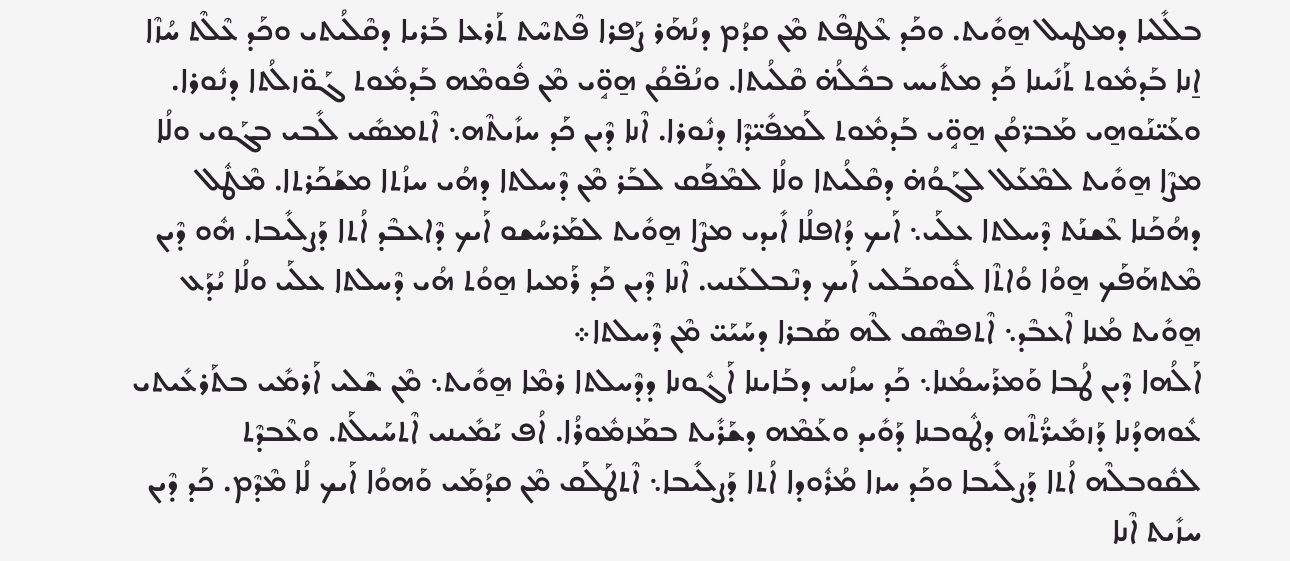ܒܠܺܠܝܐ ܕܡܛܝܠ ܗ̱ܘܺܝܬ. ܘܟܰܕ ܥܶܛܦܶܬ ܡܶܢ ܩܕܳܡ ܕܢܳܗܰܪ ܨܰܦܪܐ ܦܶܬܚܶܬ ܬܰܪܥܐ ܒܰܪܝܐ ܕܩܶܠܳܝܬܝ ܘܟܰܕ ܥܶܠܶܬ ܚܳܙܶܐ ܐ̱ܢܐ ܒܰܕܡܽܘܬ ܬܰܢܺܝܢܐ ܟܰܕ ܡܬܺܝܚ ܒܟܽܠܳܗ̇ ܩܶܠܳܝܬܐ. ܘܢܳܦ̈ܩܳܢ ܗ̱ܘܱ̈ܝ ܡܶܢ ܦܽܘܡܶܗ ܒܰܕܡܽܘܬ ܓܰܘ̈ܙܠܳܬܐ ܕܢܽܘܪܐ. ܘܥܰܝ̈ܢܰܘܗ̱ܝ ܡܰܒܪ̈ܩܳܢ ܗ̱ܘܱ̈ܝ ܒܰܕܡܽܘܬ ܠܰܡܦܺܝ̈ܕܶܐ ܕܢܽܘܪܐ. ܐܶܢܐ ܕܶܝܢ ܟܰܕ ܚܙܺܝܬܶܗ܆ ܐܶܬܡܣܺܝ ܠܺܒܝ ܒܓܰܘܝ ܘܠܳܐ ܡܨܶܐ ܗ̱ܘܺܝܬ ܠܡܶܥܰܠ ܠܓܰܘܳܗ̇ ܕܩܶܠܳܝܬܐ ܘܠܳܐ ܠܡܶܦܰܩ ܠܒܰܪ ܡܶܢ ܕܶܚܠܬܐ ܕܗܳܝ ܚܙܳܬܐ ܡܫܰܟܰܪܬܐ. ܡܶܛܽܠ ܕܗܳܟܰܢܐ ܥܶܫܢܰܬ ܕܶܚܠܬܐ ܥܠܰܝ܆ ܐܰܝܟ ܕܳܐܦܠܳܐ ܐܺܝܕܝ ܡܨܶܐ ܗ̱ܘܺܝܬ ܠܡܰܪܚܳܫܘ ܐܰܝܟ ܕܶܐܥܒܶܕ ܐܳܬܐ ܕܰܨܠܺܝܒܐ. ܗܽܘ ܕܶܝܢ ܡܶܬܗܰܦܰܟ ܗ̱ܘܳܐ ܘܳܐܬܶܐ ܠܽܘܩܒܰܠܝ ܐܰܝܟ ܕܢܶܒܠܥܰܢܝ. ܐܶܢܐ ܕܶܝܢ ܟܰܕ ܪܰܡܝܐ ܗ̱ܘܳܬ ܗܳܝ ܕܶܚܠܬܐ ܥܠܰܝ ܘܠܳܐ ܝܳܕܰܥ ܗ̱ܘܺܝܬ ܡܳܢܐ ܐܶܥܒܶܕ܆ ܐܶܬܦܣܶܩ ܠܶܗ ܣܰܒܪܐ ܕܚܰܝܰܝ̈ ܡܶܢ ܕܶܚܠܬܐ܀
ܐܰܠܳܗܐ ܕܶܝܢ ܛܳܒܐ ܘܰܡܪܰܚܡܳܢܐ܆ ܟܰܕ ܚܙܳܢܝ ܕܒܰܐܝܢܐ ܐܰܓܽܘܢܐ ܕܕܶܚܠܬܐ ܪܡܶܐ ܗ̱ܘܺܝܬ܆ ܡܶܢ ܫܶܠܝ ܐܰܪܡܺܝ ܒܬܰܪܥܺܝܬܝ ܥܽܘܗܕܳܢܐ ܕܰܙܡܺܝܪ̈ܳܬܶܗ ܕܛܽܘܒܢܐ ܕܰܘܺܝܕ ܘܥܰܡܶܗ ܕܫܰܪܺܝܬ ܒܡܰܙܡܽܘܪܳܐ. ܐܳܦ ܝܰܡܺܝܢܝ ܐܶܬܚܰܝܠܰܬ. ܘܥܶܒܕܶܬ ܠܩܽܘܒܠܶܗ ܐܳܬܐ ܕܰܨܠܺܝܒܐ ܘܟܰܕ ܚܙܐ ܡܳܪܽܘܕܐ ܐܳܬܐ ܕܰܨܠܺܝܒܐ܆ ܐܶܬܛܰܠܰܩ ܡܶܢ ܩܕܳܡܰܝ ܘܰܗܘܳܐ ܐܰܝܟ ܠܳܐ ܡܶܕܶܡ. ܟܰܕ ܕܶܝܢ ܚܙܺܝܬ ܐܶܢܐ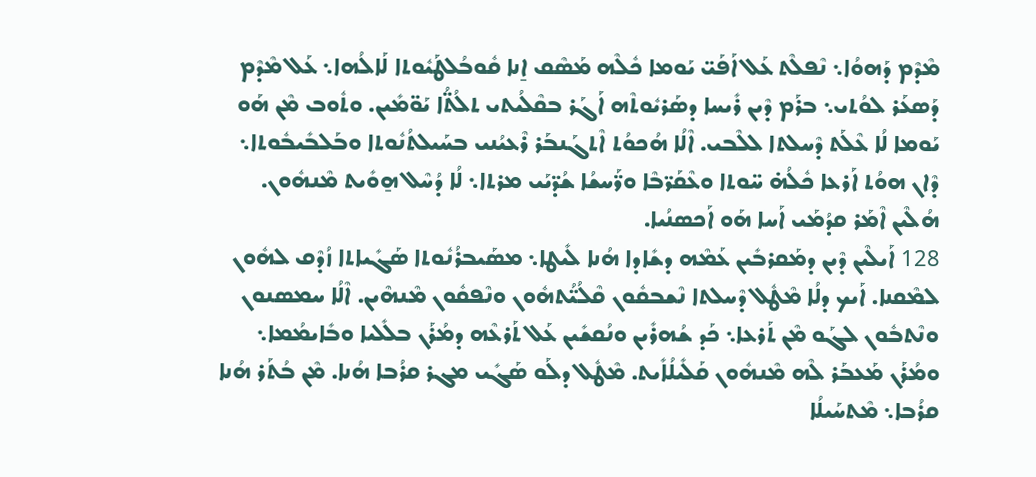ܡܶܕܶܡ ܕܰܗܘܳܐ܆ ܢܶܦܠܶܬ ܥܰܠ ܐܰܦܰܝ̈ ܝܰܘܡܐ ܟܽܠܶܗ ܡܰܣܶܩ ܐ̱ܢܐ ܩܽܘܒܳܠܛܰܝܽܘܬܐ ܠܰܐܠܳܗܐ܆ ܥܰܠ ܡܶܕܶܡ ܕܰܣܥܰܪ ܠܘܳܬܝ܆ ܒܪܰܡ ܕܶܝܢ ܪܺܝܚܐ ܕܣܰܪܝܽܘܬܶܗ ܐܰܓܰܪ ܒܩܶܠܳܝܬܝ ܬܠܳܬ̈ܳܐ ܝܰܘ̈ܡܺܝܢ. ܘܬܽܘܒ ܡܶܢ ܗܰܘ ܝܰܘܡܐ ܠܳܐ ܥܶܠܰܬ ܕܶܚܠܬܐ ܠܠܶܒܝ. ܐܶܠܳܐ ܗܳܟܘܳܬ ܐܶܬܓܰܢܒܰܪ ܪܶܥܝܳܢܝ ܒܚܰܝܠܬܳܢܽܘܬܐ ܘܒܰܠܒܺܝܒܽܘܬܐ܆ ܕܶܐܢ ܗܘܳܬ ܐܰܪܥܐ ܟܽܠܳܗ̇ ܚ̈ܘܬܐ ܘܥܶܩܰܪ̈ܒܶܐ ܘܪ̈ܰܚܫܳܐ ܫܳܕ̈ܝܰܝ ܡܪܬܐ܆ ܠܳܐ ܕܳܚܶܠ ܗ̱ܘܺܝܬ ܡܶܢܗܽܘܢ. ܗܳܠܶܝܢ ܐܶܡܰܪ ܩܕܳܡܰܝ ܐܰܚܐ ܗܰܘ ܐܰܟܣܢܳܝܐ.
128 ܐܰܝܠܶܝܢ ܕܶܝܢ ܕܡܰܩܪܒܺܝܢ ܥܰܡܶܗ ܕܫܺܐܕܐ ܗܳܢܐ ܠܺܝܛܐ܆ ܡܣܰܝܒܪܳܢܽܘܬܐ ܣܰܓܺܝܐܬܐ ܙܳܕܶܩ ܠܗܽܘܢ ܠܡܶܩܢܐ. ܐܰܝܟ ܕܠܳܐ ܡܶܛܽܠ ܕܶܚܠܬܐ ܢܶܫܒܩܽܘܢ ܩܶܠܳܝ̈ܳܬܗܽܘܢ ܘܢܶܦܩܽܘܢ ܡܶܢܗܶܝܢ. ܐܶܠܳܐ ܚܡܣܢܘܢ ܘܢܶܬܒܽܘܢ ܠܓܰܘ ܡܶܢ ܬܰܪܥܐ܆ ܟܰܕ ܫܳܗܪܺܝܢ ܘܢܳܩܫܺܝܢ ܥܰܠ ܬܰܪܥܶܗ ܕܡܳܪܰܢ ܒܠܺܠܝܐ ܘܒܺܐܝܡܳܡܐ܆ ܘܡܳܪܰܢ ܡܰܥܒܰܪ ܠܶܗ ܡܶܢܗܽܘܢ ܩܰܠܺܝܠܳܐܺܝܬ. ܡܶܛܽܠ ܕܠܰܘ ܣܰܓܺܝ ܡܓܪ ܩܪܳܒܐ ܗܳܢܐ. ܡܶܢ ܒܳܬܰܪ ܗܳܢܐ ܩܪܳܒܐ܆ ܡܶܬܚܰܝܠܳܐ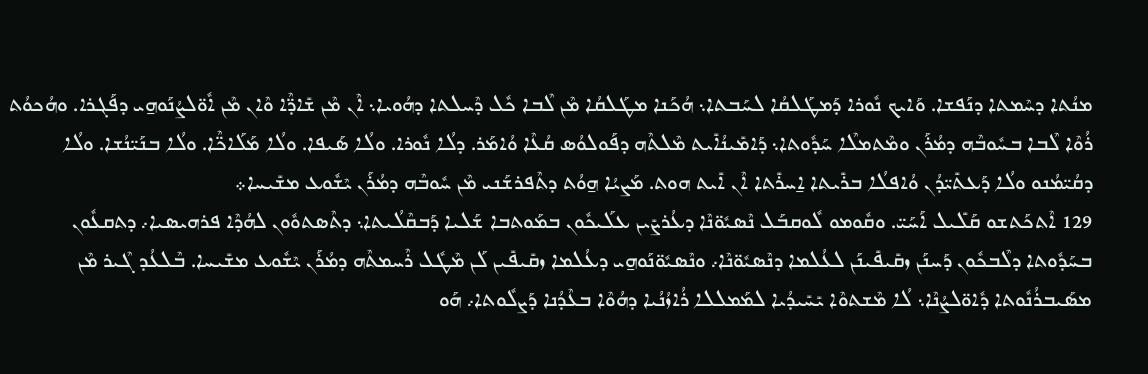ܡܢܳܬܐ ܕܚܶܡܬܐ ܕܢܰܦܫܐ. ܘܰܐܝܟ ܢܽܘܪܐ ܕܰܡܛܰܠܩܳܐ ܠܚܰܒܬܐ܆ ܗܳܟܰܢܐ ܡܛܰܠܩܳܐ ܡܶܢ ܠܶܒܐ ܟܽܠ ܕܶܚܠܬܐ ܕܗܳܘܝܐ܆ ܐܶܢ ܡܶܢ ܫܺܐܕ̈ܶܐ ܘܶܐܢ ܡܶܢ ܐܽܘ̈ܠܨܳܢܰܘܗ̱ܝ ܕܦܰܓܪܐ. ܘܗܳܟܘܳܬ ܪܳܘܶܐ ܠܶܒܐ ܒܚܽܘܒܶܗ ܕܡܳܪܰܢ ܘܡܶܬܡܠܶܐ ܚܰܕܽܘܬܐ܆ ܕܰܐܡܺܝܢܳܐܺܝܬ ܡܶܠܬܶܗ ܕܦܰܘܠܘܳܣ ܩܳܥܶܐ ܘܳܐܡܰܪ. ܕܠܳܐ ܢܽܘܪܐ. ܘܠܳܐ ܣܰܝܦܐ. ܘܠܳܐ ܡܰܠܰܐܟ̈ܶܐ. ܘܠܳܐ ܒܢܰܝ̈ܢܳܫܐ. ܘܠܳܐ ܕܩܳܝ̈ܡܳܢܘ ܘܠܳܐ ܕܰܥܬܺܝ̈ܕܳܢ ܘܳܐܦܠܳܐ ܒܪܺܝܬܐ ܐ̱ܚܪܺܬܐ ܐܶܢ ܐܺܝܬ ܗܘܬ. ܡܰܨܝܳܐ ܗ̱ܘܳܬ ܕܬܶܦܪܫܰܢܝ ܡܶܢ ܚܽܘܒܶܗ ܕܡܳܪܰܢ ܝܶܫܽܘܥ ܡܫܺܝܚܐ܀
129 ܐܶܬܟܰܬܫܘ ܩܰܠܺܝܠ ܐܰܚܰܝ̈. ܘܩܽܘܡܘ ܠܽܘܩܒܰܠ ܢܶܣܝܽܘ̈ܢܶܐ ܕܥܳܪܨܺܝܢ ܥܠܰܝܟܽܘܢ ܒܡܰܘܬܒܐ ܫܰܠܝܐ ܕܰܒܩܶܠܳܝܬܐ܆ ܕܬܶܣܬܘܽܘܢ ܠܗܳܕܶܐ ܦܪܗܝܣܝܐ܇ ܕܬܩܥܽܘܢ ܒܚܰܕܽܘܬܐ ܕܠܶܒܟܽܘܢ ܕܰܚܢܰܢ ܙܩܺܝܦܺܝܢܰܢ ܠܥܳܠܡܐ ܕܢܶܣܝܽܘ̈ܢܶܐ܇ ܘܢܶܣܝܽܘ̈ܢܰܘܗ̱ܝ ܕܥܳܠܡܐ ܙܩܺܝܦܺܝܢ ܠܰܢ ܡܶܛܽܠ ܪܶܚܡܬܶܗ ܕܡܳܪܰܢ ܝܶܫܽܘܥ ܡܫܺܝܚܐ. ܒܶܠܥܳܕ ܓܶܝܪ ܡܶܢ ܡܣܰܝܒܪܳܢܽܘܬܐ ܕܽܐܘ̈ܠܨܳܢܶܐ܆ ܠܳܐ ܡܶܫܬܘܶܐ ܝܺܚܺܝܕܳܝܐ ܠܡܰܡܠܠܐ ܪܳܐܙܳܢܳܝܐ ܕܗܳܘܶܐ ܒܥܶܕܳܢܐ ܕܰܨܠܽܘܬܐ܇ ܗܰܘ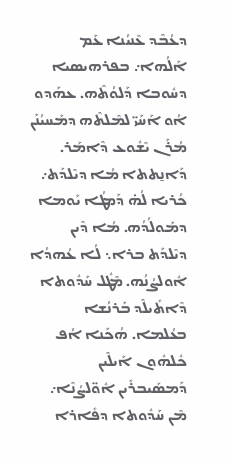ܕܥܳܒܶܕ ܥܶܢܝܳܢܐ ܥܰܡ ܐܰܠܳܗܐ܇ ܒܦܪܗܝܣܝܐ ܕܚܽܘܒܐ ܕܰܠܘܳܬܶܗ. ܥܗܰܕܘ ܐܳܘ ܐܰܚܰܝ̈ ܠܡܶܠܬܶܗ ܕܡܰܚܝܳܢܰܢ ܡܳܪܰܢ ܝܶܫܽܘܥ ܕܶܐܡܰܪ. ܕܰܐܢ̱ܬܬܐ ܡܳܐ ܕܝܶܠܕܰܬ܇ ܟܳܪܝܐ ܠܳܗ̇ ܕܰܡܛܳܐ ܝܰܘܡܐ ܕܡܰܘܠܳܕܳܗ. ܡܳܐ ܕܶܝܢ ܕܝܶܠܕܰܬ ܒܪܐ܆ ܠܳܐ ܥܳܗܕܳܐ ܐܽܘܠܨܳܢܳܗ. ܡܶܛܽܠ ܚܰܕܽܘܬܐ ܕܶܐܬܺܝܠܶܕ ܒܰܪܢܳܫܐ ܒܥܳܠܡܐ. ܗܳܟܰܢܐ ܐܳܦ ܟܽܠܗܽܘܢ ܐܰܝܠܶܝܢ ܕܰܡܣܰܝܒܪܺܝܢ ܐܽܘ̈ܠܨܳܢܶܐ܇ ܡܶܢ ܚܰܕܽܘܬܐ ܕܦܺܐܪܐ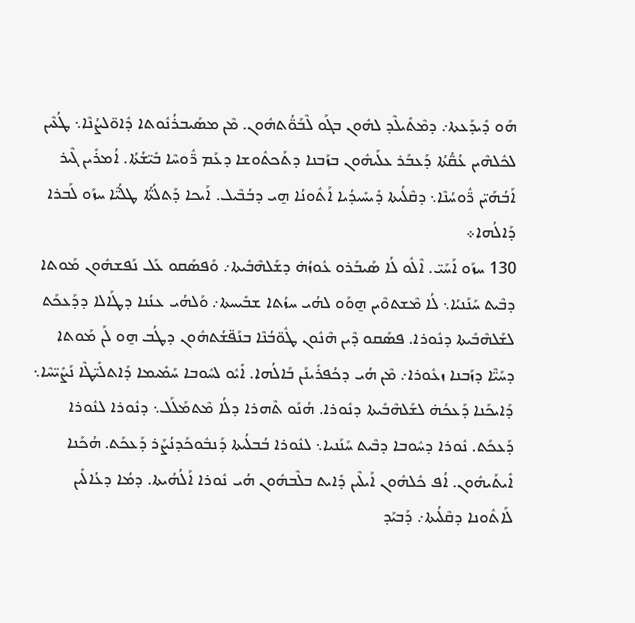ܗܰܘ ܕܺܝܕܰܥܬܐ܇ ܕܡܶܬܺܝܠܶܕ ܠܗܽܘܢ ܒܓܰܘ ܠܶܒܰܘ̈ܳܬܗܽܘܢ. ܡܶܢ ܡܣܰܝܒܪܳܢܽܘܬܐ ܕܽܐܘ̈ܠܨܳܢܶܐ܆ ܛܳܥܶܝܢ ܠܟܽܠܗܶܝܢ ܥܳܩ̈ܳܬܳܐ ܕܰܥܒܰܪ ܥܠܰܝܗܽܘܢ ܒܙܰܒܢܐ ܕܬܰܟܬܽܘܫܐ ܕܥܰܡ ܪ̈ܽܘܚܶܐ ܒܺܝ̈ܫܳܬܳܐ. ܐܳܡܪܺܝܢ ܓܶܝܪ ܐܰܒܳܗܰܝ̈ܢ ܪ̈ܽܘܚܳܢܶܐ܆ ܕܩܶܠܳܝܬܐ ܕܺܝܚܺܝܕܳܝܐ ܐܰܬܽܘܢܳܐ ܗ̱ܝ ܕܒܳܒܶܝܠ. ܐܰܝܟܐ ܕܰܬܠܳܬ̈ܳܐ ܛܠܳܝ̈ܶܐ ܚܙܰܘ ܠܰܒܪܐ ܕܰܐܠܳܗܐ܀
130 ܚܙܰܘ ܐܰܚܰܝ̈. ܐܶܠܽܘ ܠܳܐ ܣܰܝܒܰܪܘ ܥܽܘܙܳܗ̇ ܕܫܰܠܗܶܒܺܝܬܐ܇ ܘܰܦܣܰܩܘ ܥܰܠ ܢܰܦܫܗܽܘܢ ܡܰܘܬܐ ܕܒܶܝܬ ܚܰܢܰܢܝܳܐ܆ ܠܳܐ ܡܶܫܬܘܶܝܢ ܗ̱ܘܰܘ ܠܗܳܝ ܚܙܳܬܐ ܫܒܺܝܚܬܐ܇ ܘܰܠܗܳܝ ܥܢܳܢܐ ܕܛܰܐܠܐ ܕܕܰܥܟܰܬ ܠܫܰܠܗܶܒܺܝܬܐ ܕܢܽܘܪܐ. ܦܣܰܩܘ ܕܶܝܢ ܗܶܢܽܘܢ ܛܽܘ̈ܒܳܢܶܐ ܒܢܰܦ̈ܫܳܬܗܽܘܢ ܕܛܳܒ ܗ̱ܘ ܠܰܢ ܡܰܘܬܐ ܕܚܰܝ̈ܶܐ ܕܙܰܒܢܐ ܙܥܽܘܪܐ܇ ܡܶܢ ܗܳܝ ܕܟܳܦܪܺܝܢܰܢ ܒܰܐܠܳܗܐ. ܐܺܝܽܘ ܠܚܽܘܒܐ ܚܰܡܺܝܡܐ ܕܰܐܬܠܺܝ̈ܛܶܐ ܢܰܨܺܝ̈ܚܶܐ܆ ܕܰܐܝܟܰܢܐ ܕܰܥܟܳܗ̇ ܠܫܰܠܗܶܒܺܝܬܐ ܕܢܽܘܪܐ. ܗܳܢܰܘ ܬܶܗܪܐ ܕܠܳܐ ܡܶܬܡܰܠܰܠ܆ ܕܢܽܘܪܐ ܠܢܽܘܪܐ ܕܰܥܟܰܬ. ܢܽܘܪܐ ܕܚܽܘܒܐ ܕܒܶܝܬ ܚܰܢܰܢܝܐ܆ ܠܢܽܘܪܐ ܒܳܒܠܳܝܬܐ ܕܰܢܒܽܘܟܰܕܢܳܨܰܪ ܕܰܥܟܰܬ. ܗܳܟܰܢܐ ܐܺܝܬܰܝܗܽܘܢ. ܐܳܦ ܟܽܠܗܽܘܢ ܐܰܝܠܶܝܢ ܕܺܐܝܬ ܒܠܶܒܗܽܘܢ ܗܳܝ ܢܽܘܪܐ ܐܰܠܳܗܳܝܬܐ. ܕܡܳܐ ܕܥܳܐܠܺܝܢ ܠܰܐܬܽܘܢܐ ܕܩܶܠܳܝܬܐ܇ ܕܰܒܝܰܕ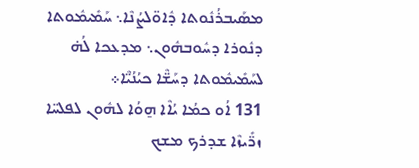ܡܣܰܝܒܪܳܢܽܘܬܐ ܕܽܐܘ̈ܠܨܳܢܶܐ܆ ܚܰܡܺܝܡܽܘܬܐ ܕܢܽܘܪܐ ܕܚܽܘܒܗܽܘܢ܆ ܡܕܥܟܐ ܠܳܗ̇ ܠܚܰܡܺܝܡܽܘܬܐ ܕܚܰܫ̈ܶܐ ܟܝܳܢܳܝ̈ܶܐ܀
131 ܐܳܘ ܟܡܳܐ ܝܳܐܶܐ ܗ̱ܘܳܐ ܠܗܽܘܢ ܠܦܠܚ̈ܐ ܙܪ̈ܺܝܙܶܐ ܫܕܪܟ ܡܫܟ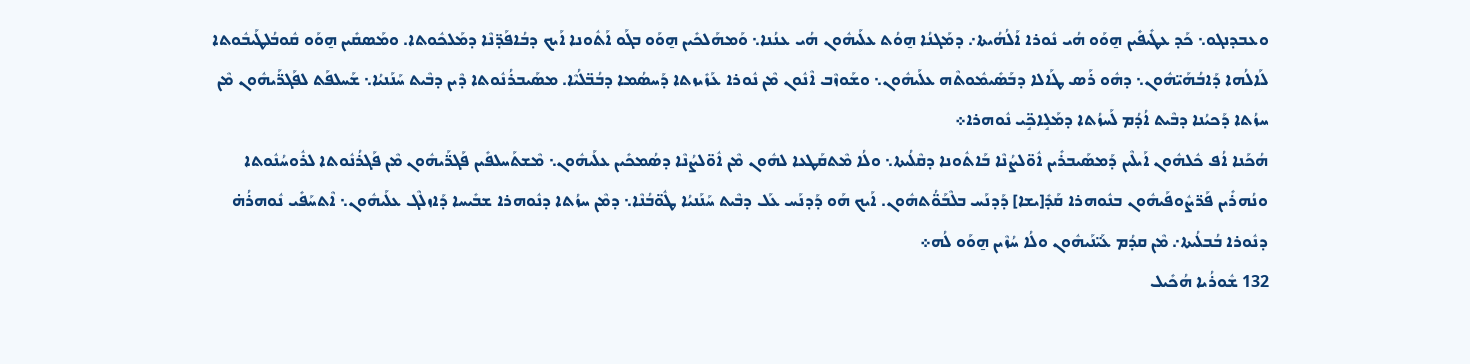ܘܥܒܕܢܓܘ܆ ܟܰܕ ܥܛܺܝܦܺܝܢ ܗ̱ܘܰܘ ܗܳܝ ܢܽܘܪܐ ܐܰܠܳܗܳܝܬܐ܇ ܕܡܰܓܢܳܐ ܗ̱ܘܳܬ ܥܠܰܝܗܽܘܢ ܗܳܝ ܥܢܳܢܐ܆ ܘܰܡܗܰܠܟܺܝܢ ܗ̱ܘܰܘ ܒܓܰܘ ܐܰܬܽܘܢܐ ܐܰܝܟ ܕܒܳܐܦܰܕ̈ܢܶܐ ܕܡܰܠܟܽܘܬܐ. ܘܡܰܣܩܺܝܢ ܗ̱ܘܰܘ ܩܽܘܒܳܠܛܰܝܒܽܘܬܐ ܠܰܐܠܳܗܐ ܕܰܐܒܳܗܰܝ̈ܗܽܘܢ܆ ܕܗܽܘ ܪܰܣ ܛܰܐܠܐ ܕܒܰܣܺܝܡܽܘܬܶܗ ܥܠܰܝܗܽܘܢ܆ ܘܫܰܘܙܶܒ ܐܶܢܽܘܢ ܡܶܢ ܢܽܘܪܐ ܥܰܙܺܝܙܬܐ ܕܰܚܣܳܡܐ ܕܒܳܒ̈ܠܳܝܶܐ. ܡܣܰܝܒܪܳܢܽܘܬܐ ܕܶܝܢ ܕܒܶܝܬ ܚܰܢܰܢܝܳܐ܆ ܫܰܚܠܦܰܬ ܠܦܰܓܪ̈ܰܝܗܽܘܢ ܡܶܢ ܚܙܳܬܐ ܕܰܟܝܳܢܐ ܕܒܶܝܬ ܐܳܕܳܡ ܠܰܚܙܳܬܐ ܕܡܰܠܱܐܟܱ̈ܝ ܢܽܘܗܪܐ܀
ܗܳܟܰܢܐ ܐܳܦ ܟܽܠܗܽܘܢ ܐܰܝܠܶܝܢ ܕܰܡܣܰܝܒܪܺܝܢ ܐܽܘ̈ܠܨܳܢܶܐ ܒܰܐܬܽܘܢܐ ܕܩܶܠܳܝܬܐ܆ ܘܠܳܐ ܡܶܬܩܰܛܥܐ ܠܗܽܘܢ ܡܶܢ ܐܽܘ̈ܠܨܳܢܶܐ ܕܣܳܡܟܺܝܢ ܥܠܰܝܗܽܘܢ܆ ܡܶܫܬܰܚܠܦܺܝܢ ܦܰܓܪ̈ܰܝܗܽܘܢ ܡܶܢ ܦܰܓܪܳܢܽܘܬܐ ܠܪܽܘܚܳܢܽܘܬܐ ܘܢܳܗܪܺܝܢ ܦܰܪ̈ܨܽܘܦܰܝܗܽܘܢ ܒܢܽܘܗܪܐ ܩܰܕܺ[ܝܫܐ] ܕܰܕܢܰܚ ܒܠܶܒܰܘ̈ܳܬܗܽܘܢ. ܐܰܝܟ ܗܰܘ ܕܰܕܢܰܚ ܥܰܠ ܕܒܶܝܬ ܚܰܢܰܢܝܳܐ ܛܽܘ̈ܒܳܢܶܐ܆ ܕܡܶܢ ܚܙܳܬܐ ܕܢܽܘܗܪܐ ܫܒܺܝܚܐ ܕܰܐܙܠܶܓ ܥܠܰܝܗܽܘܢ܆ ܐܶܬܚܰܦܺܝ ܢܽܘܗܪܳܗ̇ ܕܢܽܘܪܐ ܒܳܒܠܳܝܬܐ܇ ܡܶܢ ܩܕܳܡ ܥܰܝ̈ܢܰܝܗܽܘܢ ܘܠܳܐ ܚܳܙܶܝܢ ܗ̱ܘܰܘ ܠܳܗ܀
132 ܫܽܘܪܳܝܐ ܗܳܟܺܝܠ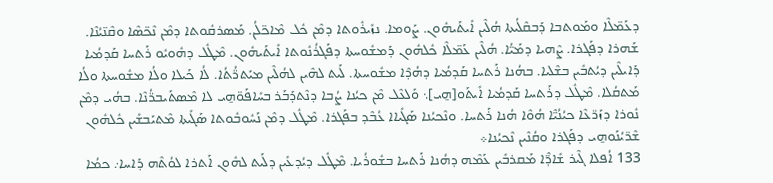ܕܥܰܡ̈ܠܶܐ ܘܡܰܘܬܒܐ ܕܰܒܩܶܠܳܝܬܐ ܗܳܠܶܝܢ ܐܺܝܬܰܝܗܽܘܢ. ܨܰܘܡܐ. ܢܙܺܝܪܽܘܬܐ ܕܡܶܢ ܟܽܠ ܡܶܐܟ̈ܠܳܢ. ܡܰܣܪܩܽܘܬܐ ܕܡܶܢ ܢܶܟ̈ܣܶܐ ܘܩܶܢ̈ܝܳܢܶܐ. ܫܰܗܪܐ ܕܦܰܓܪܐ. ܨܶܗܝܐ ܕܡܰܝ̈ܳܐ. ܗܳܠܶܝܢ ܥܰܡ̈ܠܶܐ ܟܽܠܗܽܘܢ ܕܰܡܫܽܘܚܬܐ ܕܦܰܓܪܳܢܽܘܬܐ ܐܺܝܬܰܝܗܽܘܢ. ܡܶܛܽܠ ܕܗܽܘܝܽܘ ܪܰܬܚܐ ܩܰܕܡܳܝܐ ܕܰܐܝܠܶܝܢ ܕܝܳܬܒܺܝܢ ܒܫܶܠܝܐ. ܒܗܳܢܐ ܪܰܬܚܐ ܩܰܕܡܳܝܐ ܕܗܳܕܶܐ ܡܫܽܘܚܬܐ. ܠܰܝܬ ܠܗܶܝܢ ܠܗܳܠܶܝܢ ܡܝܰܬܪ̈ܳܬܳܐ. ܠܳܐ ܟܰܝܠܐ ܘܠܳܐ ܡܫܽܘܚܬܐ ܘܠܳܐ ܡܰܬܩܳܠܐ. ܡܶܛܽܠ ܕܪܰܬܚܐ ܩܰܕܡܳܝܐ ܐܺܝܬܰܘ[ܗ̱ܝ]܆ ܘܰܠܥܶܠ ܡܶܢ ܟܝܳܢܐ ܨܳܒܐ ܕܢܶܬܕܰܒܰܪ ܒܚܺܐܦܰܘ̈ܗ̱ܝ ܠܐ ܡܶܣܬܰܝܒܪ̈ܳܢܶܐ. ܒܗܳܝ ܕܡܶܢ ܢܽܘܪܐ ܕܙܰܪ̈ܥܶܐ ܟܝܳܢܳܝ̈ܶܐ ܗܳܘܶܐ ܗܳܢܐ ܪܰܬܚܐ. ܘܢܶܟܝܳܢܐ ܣܰܓܺܝܐܐ ܥܳܒܶܕ ܒܦܰܓܪܐ. ܡܶܛܽܠ ܕܡܶܢ ܢܰܚܽܘܒܽܘܬܐ ܣܰܓܺܝܬܐ ܡܶܬܝܰܒܫܺܝܢ ܟܽܠܗܽܘܢ ܫܶܪ̈ܝܳܢܰܘܗ̱ܝ ܕܦܰܓܪܐ ܘܩܳܢܶܝܢ ܢܶܟܝܳܢܐ܀
133 ܐܳܦܠܐ ܓܶܝܪ ܫܺܐܕ̈ܶܐ ܡܰܩܪܒܺܝܢ ܥܰܡܶܗ ܕܗܳܢܐ ܪܰܬܚܐ ܒܫܽܘܪܳܝܐ. ܡܶܛܽܠ ܕܝܳܕܥܺܝܢ ܕܠܰܝܬ ܠܗܽܘܢ ܐܰܬܪܐ ܠܘܳܬܶܗ ܕܰܐܚܐ܇ ܟܡܳܐ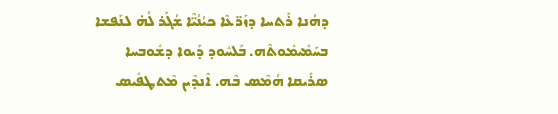ܕܗܳܢܐ ܪܰܬܚܐ ܕܙܰܪ̈ܥܶܐ ܟܝܳܢܳܝ̈ܶܐ ܫܳܓܰܪ ܠܳܗ̇ ܠܢܰܦܫܐ ܒܚܰܡܺܝܡܽܘܬܶܗ. ܒܰܠܚܽܘܕ ܕܰܝܘܐ ܕܫܽܘܒܚܐ ܣܪܺܝܩܐ ܗܳܡܶܣ ܒܶܗ. ܐܶܢܕܶܝܢ ܡܶܬܛܦܺܝܣ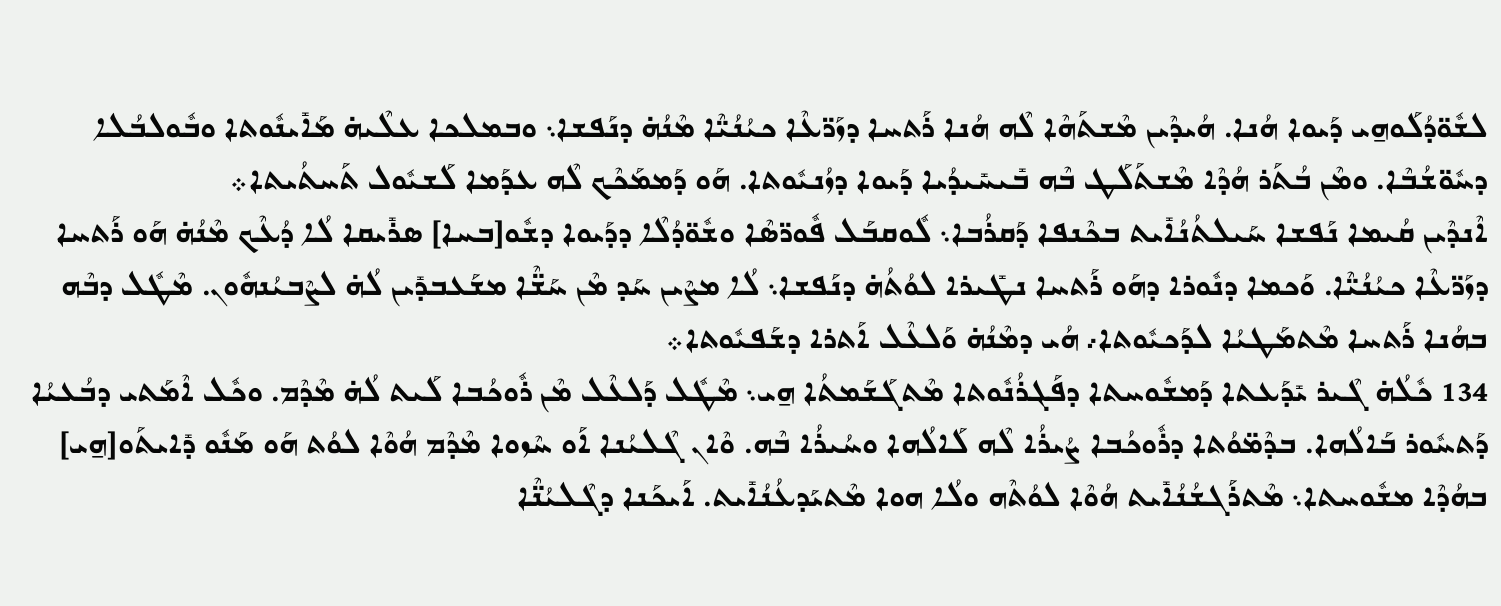ܠܫܽܘ̈ܕܳܠܰܘܗ̱ܝ ܕܰܝܘܐ ܗܳܢܐ. ܗܳܝܕܶܝܢ ܡܶܫܬܰܗܶܐ ܠܶܗ ܗܳܢܐ ܪܰܬܚܐ ܕܙܰܪ̈ܥܶܐ ܟܝܳܢܳܝ̈ܶܐ ܡܶܢܳܗ̇ ܕܢܰܦܫܐ܆ ܘܒܡܠܟܐ ܥܠܶܝܗ̇ ܡܰܐܺܝܢܽܘܬܐ ܘܒܽܘܠܒܳܠܐ ܕܚܽܘ̈ܫܳܒܶܐ. ܘܡܶܢ ܒܳܬܰܪ ܗܳܕܶܐ ܡܶܫܬܰܠܰܛ ܒܶܗ ܒܺܝܚܺܝܕܳܝܐ ܕܰܝܘܐ ܕܙܳܢܝܽܘܬܐ. ܗܰܘ ܕܰܡܡܰܟܶܟ ܠܶܗ ܥܕܰܡܐ ܠܰܫܝܽܘܠ ܬܰܚܬܳܝܬܐ܀
ܐܶܢܕܶܝܢ ܩܳܝܡܐ ܢܰܦܫܐ ܚܰܝܠܬܳܢܳܐܺܝܬ ܒܟܶܢܦܐ ܕܰܩܪܳܒܐ܆ ܠܽܘܩܒܰܠ ܦܽܘܪ̈ܣܶܐ ܘܫܽܘ̈ܕܳܠܶܐ ܕܕܰܝܘܐ ܕܫܽܘ[ܒܚܐ] ܣܪܺܝܩܐ ܠܳܐ ܕܳܥܶܟ ܡܶܢܳܗ̇ ܗܰܘ ܪܰܬܚܐ ܕܙܰܪ̈ܥܶܐ ܟܝܳܢܳܝ̈ܶܐ. ܘܰܟܡܐ ܕܢܽܘܪܐ ܕܗܰܘ ܪܰܬܚܐ ܢܛܺܝܪܐ ܠܘܳܬܳܗ̇ ܕܢܰܦܫܐ܆ ܠܳܐ ܡܨܶܝܢ ܚܰܕ ܡܶܢ ܚܰܫ̈ܶܐ ܡܫܰܥܒܕܺܝܢ ܠܳܗ̇ ܠܨܶܒܝܳܢܗܽܘܢ. ܡܶܛܽܠ ܕܒܶܗ ܒܗܳܢܐ ܪܰܬܚܐ ܡܶܬܡܰܛܝܳܐ ܠܕܰܟܝܽܘܬܐ܇ ܗܳܝ ܕܡܶܢܳܗ̇ ܘܰܠܥܶܠ ܐܰܬܪܐ ܕܫܰܦܝܽܘܬܐ܀
134 ܟܽܠܳܗ̇ ܓܶܝܪ ܝܺܕܰܥܬܐ ܕܰܡܫܽܘܚܬܐ ܕܦܰܓܪܳܢܽܘܬܐ ܡܶܬܓܰܫܰܡܬܳܐ ܗ̱ܝ܆ ܡܶܛܽܠ ܕܰܠܥܶܠ ܡܶܢ ܪܽܘܟܳܒܐ ܠܰܝܬ ܠܳܗ̇ ܡܶܕܶܡ. ܘܟܽܠ ܐܶܡܰܬܝ ܕܒܳܥܝܳܐ ܕܰܬܚܽܘܪ ܒܰܐܠܳܗܐ. ܒܕܶܡ̈ܘܳܬܐ ܕܪܽܘܟܳܒܐ ܨܳܝܪܳܐ ܠܶܗ ܠܰܐܠܳܗܐ ܘܚܳܝܪܳܐ ܒܶܗ. ܘܶܐܢ ܓܶܠܝܳܢܐ ܐܰܘ ܚܶܙܘܐ ܡܶܕܶܡ ܗܳܘܶܐ ܠܘܳܬ ܗܰܘ ܡܰܢܽܘ ܕܺܐܝܬܰܘ[ܗ̱ܝ] ܒܗܳܕܶܐ ܡܫܽܘܚܬܐ܆ ܡܶܬܪܰܓܫܳܢܳܐܺܝܬ ܗܳܘܶܐ ܠܘܳܬܶܗ ܘܠܳܐ ܗܘܐ ܡܶܬܝܰܕܥܳܢܳܐܺܝܬ. ܐܰܝܟܰܢܐ ܕܓܶܠܝܳܢ̈ܶܐ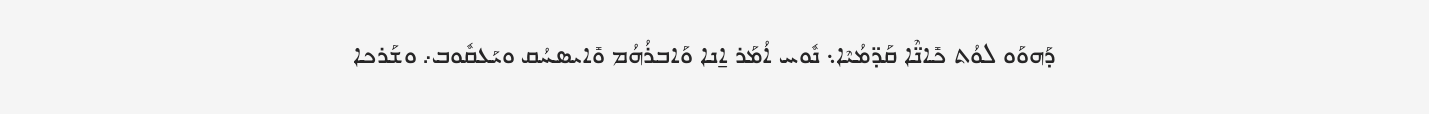ܕܰܗܘܰܘ ܠܘܳܬ ܟܺܐܢ̈ܶܐ ܩܰܕ̈ܡܳܝܶܐ܆ ܢܽܘܚ ܐܳܡܰܪ ܐ̱ܢܐ ܘܰܐܒܪܳܗܳܡ ܘܺܐܝܣܚܳܩ ܘܝܰܥܩܽܘܒ܇ ܘܫܰܪܟܐ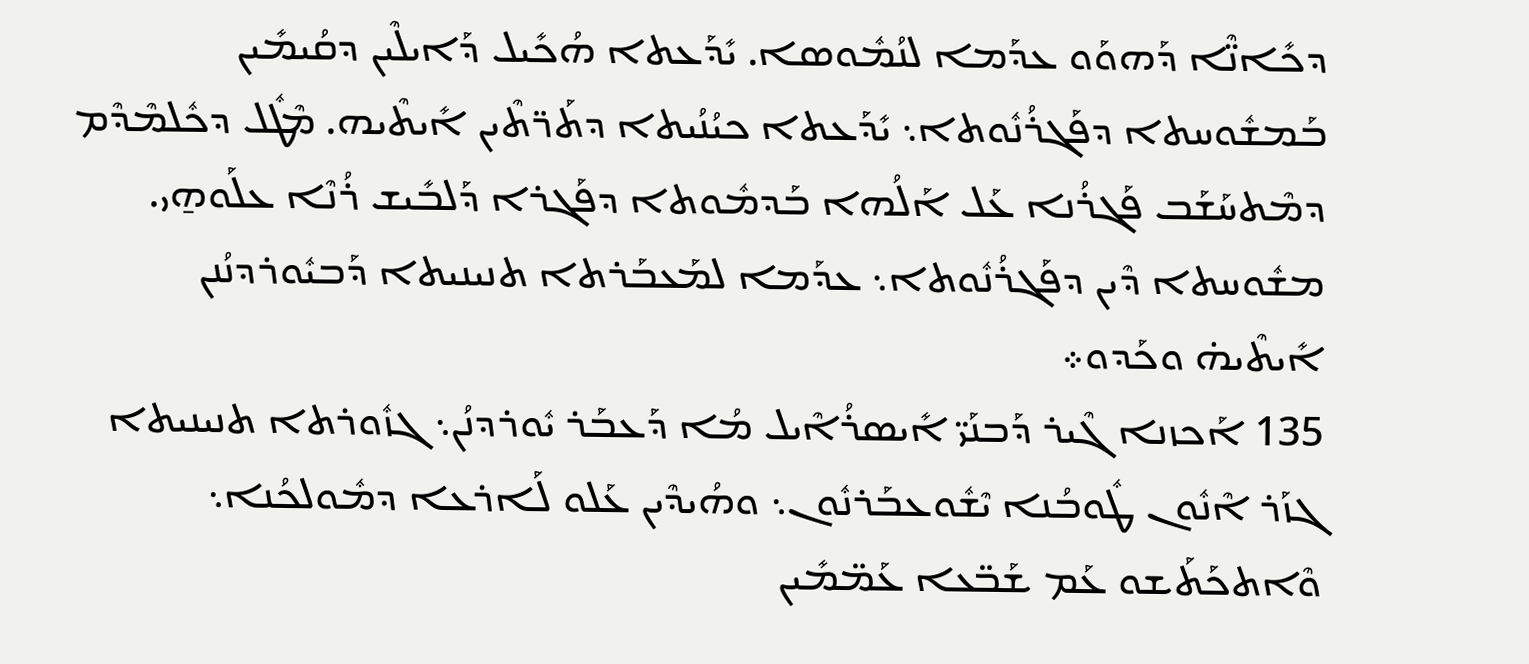ܕܟܺܐܢ̈ܶܐ ܕܰܗܘܰܘ ܥܕܰܡܐ ܠܢܳܡܽܘܣܐ. ܝܺܕܰܥܬܐ ܗܳܟܺܝܠ ܕܰܐܝܠܶܝܢ ܕܩܳܝܡܺܝܢ ܒܰܡܫܽܘܚܬܐ ܕܦܰܓܪܳܢܽܘܬܐ܆ ܝܺܕܰܥܬܐ ܟܝܳܢܳܝܬܐ ܕܬܰܪ̈ܬܶܝܢ ܐܺܝܬܶܝܗ. ܡܶܛܽܠ ܕܟܽܠܡܶܕܶܡ ܕܡܶܬܚܰܫܰܒ ܦܰܓܪܳܢܐ ܥܰܠ ܐܰܠܳܗܐ ܒܰܕܡܽܘܬܐ ܕܦܰܓܪܐ ܕܰܠܒܺܝܫ ܪܳܢܶܐ ܥܠܰܘܗ̱ܝ. ܡܫܽܘܚܬܐ ܕܶܝܢ ܕܦܰܓܪܳܢܽܘܬܐ܆ ܥܕܰܡܐ ܠܡܰܥܒܰܪܬܐ ܬܢܝܢܝܬܐ ܕܰܒܝܽܘܪܕܢܳܢܢ ܐܺܝܬܶܝܗ̇ ܘܟܰܕܘ܀
135 ܐܰܟܙܢܐ ܓܶܝܪ ܕܰܒܢܰܝ̈ ܐܺܝܣܪܳܐܶܝܠ ܡܳܐ ܕܰܥܒܰܪ ܝܽܘܪܕܢܳܢ܆ ܓܙܽܘܪܬܐ ܬܢܝܢܝܬܐ ܓܙܰܪ ܐܶܢܽܘܢ ܛܽܘܒܳܢܐ ܝܶܫܽܘܥܒܰܪܢܽܘܢ܆ ܘܗܳܝܕܶܝܢ ܥܰܠܘ ܠܰܐܪܥܐ ܕܡܽܘܠܟܳܢܐ܆ ܘܶܐܬܟܰܬܰܫܘ ܥܰܡ ܫܰܒ̈ܥܐ ܥܰܡ̈ܡܺܝܢ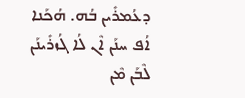ܕܥܳܡܪܺܝܢ ܒܳܗ. ܗܳܟܰܢܐ ܐܳܦ ܚܢܰܢ ܐܶܢ ܠܳܐ ܓܳܙܪܺܝܢܰܢ ܠܶܒܰܢ ܡܶܢ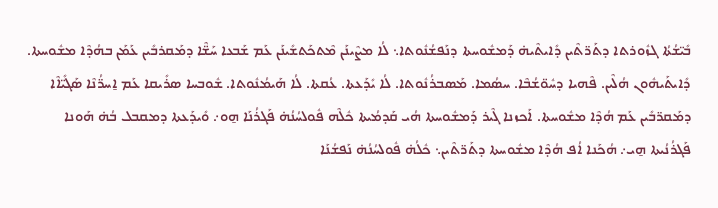ܒܺܝ̈ܫܳܬܳܐ ܓܙܽܘܪܬܐ ܕܬܰܪ̈ܬܶܝܢ ܕܺܐܝܬܶܝܗ̇ ܕܰܡܫܽܘܚܬܐ ܕܢܰܦܫܳܢܽܘܬܐ܆ ܠܳܐ ܡܨܶܝܢܰܢ ܡܶܬܟܰܬܫܺܝܢܰܢ ܥܰܡ ܫܰܒܥܐ ܚܰܫ̈ܶܐ ܕܡܰܩܪܒܺܝܢ ܥܰܡܰܢ ܒܗܳܕܶܐ ܡܫܽܘܚܬܐ. ܕܺܐܝܬܰܝܗܽܘܢ ܗܳܠܶܝܢ. ܦܶܗܝܐ ܕܚܽܘ̈ܫܳܒܶܐ. ܚܣܳܡܐ. ܡܰܣܒܪܳܢܽܘܬܐ. ܠܳܐ ܝܺܕܰܥܬܐ. ܥܳܩܬܐ. ܠܳܐ ܗܰܝܡܳܢܽܘܬܐ. ܫܽܘܒܚܐ ܣܪܺܝܩܐ ܥܰܡ ܐ̱ܚܪ̈ܳܢܶܐ ܣܰܓܺܝ̈ܐܶܐ ܕܡܰܩܪ̈ܒܺܝܢ ܥܰܡ ܗܳܕܶܐ ܡܫܽܘܚܬܐ. ܐܰܟܙܢܐ ܓܶܝܪ ܕܰܡܫܽܘܚܬܐ ܗܳܝ ܩܰܕܡܳܝܬܐ ܟܽܠܶܗ ܦܽܘܠܚܳܢܳܗ̇ ܦܰܓܪܳܢܰܐ ܗ̱ܘ܇ ܘܺܝܕܰܥܬܐ ܕܡܩܒܠ ܒܳܗ̇ ܗܰܘܢܐ ܦܰܓܪܳܢܳܝܬܐ ܗ̱ܝ܇ ܗܳܟܰܢܐ ܐܳܦ ܗܳܕܶܐ ܡܫܽܘܚܬܐ ܕܬܰܪ̈ܬܶܝܢ܆ ܟܽܠܳܗ̇ ܦܽܘܠܚܳܢܳܗ̇ ܢܰܦܫܳܢܰܐ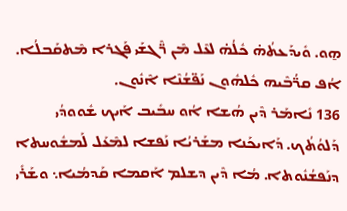ܗ̱ܘ. ܘܺܝܕܰܥܬܳܗ̇ ܟܽܠܳܗ̇ ܠܥܶܠ ܡܶܢ ܪ̈ܶܓܫܰܝ ܦܰܓܪܐ ܡܶܬܩܰܒܠܳܐ. ܐܳܦ ܩܪ̈ܳܒܶܝܗ ܟܽܠܗܽܘܢ ܢܰܦ̈ܫܳܢܶܐ ܐܶܢܽܘܢ.
136 ܢܺܐܡܰܪ ܕܶܝܢ ܗܳܫܐ ܐܳܘ ܚܒܺܝܒ ܐܰܝܟ ܫܽܘܘܕܳܝ ܕܰܠܘܳܬܳܟ. ܕܰܐܝܟܰܢܐ ܡܫܰܪܝܳܐ ܢܰܦܫܐ ܠܡܶܥܰܠ ܠܰܡܫܽܘܚܬܐ ܕܢܰܦܫܳܢܽܘܬܐ. ܡܳܐ ܕܶܝܢ ܕܫܠܡ ܐܰܩܡܐ ܩܰܕܡܳܝܐ܆ ܘܫܰܪܺܝ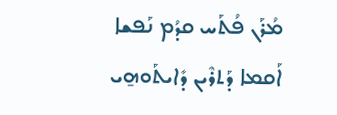ܡܳܪܰܢ ܦܳܬܰܚ ܩܕܳܡ ܢܰܦܫܐ ܐܰܩܡܐ ܕܰܬܪܶܝܢ ܕܺܐܝܬܰܘܗ̱ܝ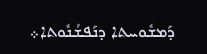ܕܰܡܫܽܘܚܬܐ ܕܢܰܦܫܳܢܽܘܬܐ܀